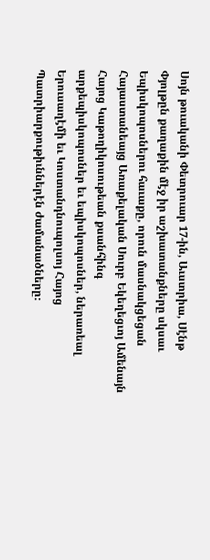Սոյն թուականի Փետրուար 17-ին, Աւստրիա, Սէնթ Փյոլթըն քաղաքին մէջ իր աշխատանքները սկսաւ Եպիսկոպոսներու հաւաքը, որուն մասնակցեցան Հայաստանեայց Առաքելական Սուրբ Եկեղեցւոյ Ամենայն Հայոց Կաթողիկոսութեան քսանհինգ արքեպիսկոպոսներ եւ եպիսկոպոսներ, ներառեալ Երուսաղէմի եւ Կոստանդնուպոլսոյ Հայոց Պատրիարքութիւններէն ժամանածները։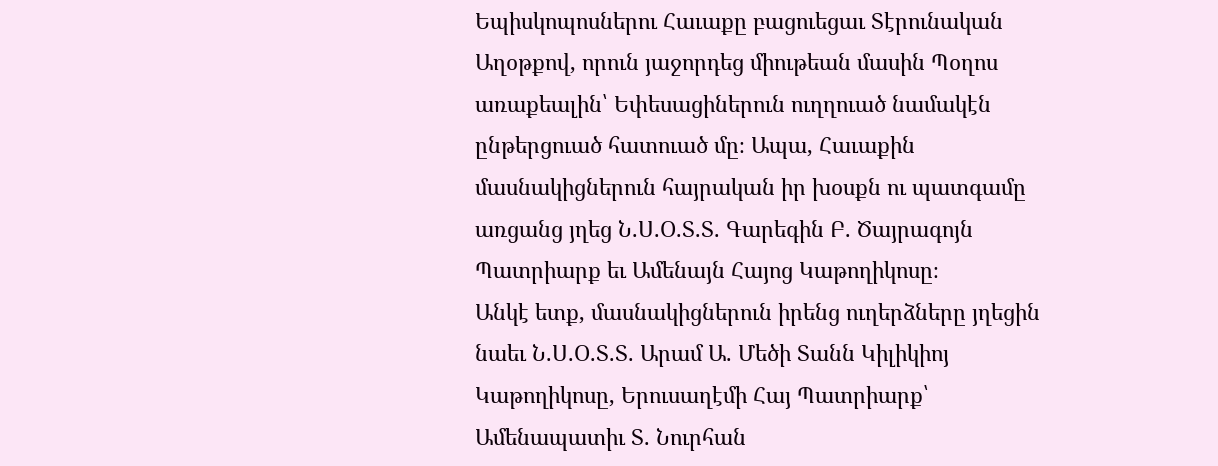Եպիսկոպոսներու Հաւաքը բացուեցաւ Տէրունական Աղօթքով, որուն յաջորդեց միութեան մասին Պօղոս առաքեալին՝ Եփեսացիներուն ուղղուած նամակէն ընթերցուած հատուած մը։ Ապա, Հաւաքին մասնակիցներուն հայրական իր խօսքն ու պատգամը առցանց յղեց Ն.Ս.Օ.Տ.Տ. Գարեգին Բ. Ծայրագոյն Պատրիարք եւ Ամենայն Հայոց Կաթողիկոսը։
Անկէ ետք, մասնակիցներուն իրենց ուղերձները յղեցին նաեւ Ն.Ս.Օ.Տ.Տ. Արամ Ա. Մեծի Տանն Կիլիկիոյ Կաթողիկոսը, Երուսաղէմի Հայ Պատրիարք՝ Ամենապատիւ Տ. Նուրհան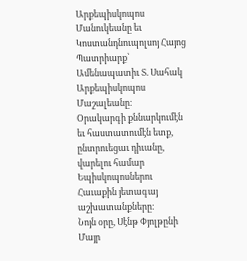Արքեպիսկոպոս Մանուկեանը եւ Կոստանդնուպոլսոյ Հայոց Պատրիարք՝ Ամենապատիւ Տ. Սահակ Արքեպիսկոպոս Մաշալեանը։
Օրակարգի քննարկումէն եւ հաստատումէն ետք, ընտրուեցաւ դիւանը, վարելու համար Եպիսկոպոսներու Հաւաքին յետագայ աշխատանքները։
Նոյն օրը, Սէնթ Փյոլթընի Մայր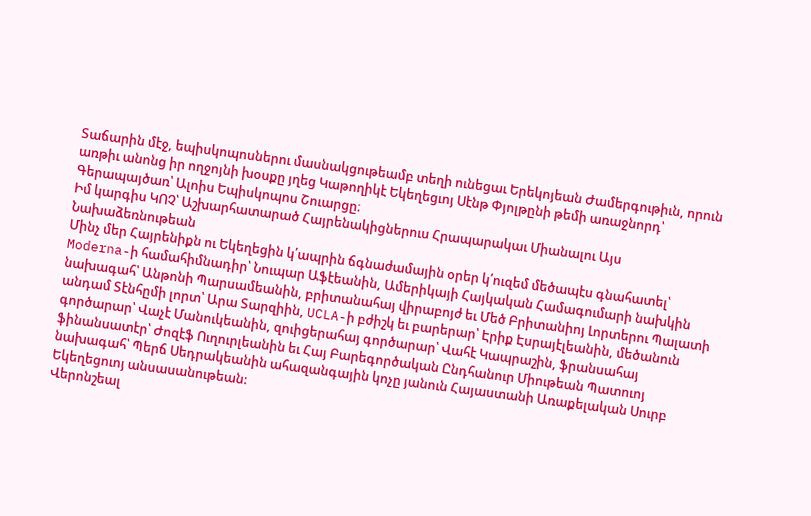Տաճարին մէջ, եպիսկոպոսներու մասնակցութեամբ տեղի ունեցաւ Երեկոյեան Ժամերգութիւն, որուն առթիւ անոնց իր ողջոյնի խօսքը յղեց Կաթողիկէ Եկեղեցւոյ Սէնթ Փյոլթընի թեմի առաջնորդ՝ Գերապայծառ՝ Ալոիս Եպիսկոպոս Շուարցը։
Իմ կարգիս ԿՈՉ՝ Աշխարհատարած Հայրենակիցներուս Հրապարակաւ Միանալու Այս Նախաձեռնութեան
Մինչ մեր Հայրենիքն ու Եկեղեցին կ՛ապրին ճգնաժամային օրեր կ՛ուզեմ մեծապէս գնահատել՝ Moderna-ի համահիմնադիր՝ Նուպար Աֆէեանին, Ամերիկայի Հայկական Համագումարի նախկին նախագահ՝ Անթոնի Պարսամեանին, բրիտանահայ վիրաբոյժ եւ Մեծ Բրիտանիոյ Լորտերու Պալատի անդամ Տէնհըմի լորտ՝ Արա Տարզիին, UCLA-ի բժիշկ եւ բարերար՝ Էրիք Էսրայէլեանին, մեծանուն գործարար՝ Վաչէ Մանուկեանին, զուիցերահայ գործարար՝ Վահէ Կապրաշին, ֆրանսահայ ֆինանսատէր՝ Ժոզէֆ Ուղուրլեանին եւ Հայ Բարեգործական Ընդհանուր Միութեան Պատուոյ նախագահ՝ Պերճ Սեդրակեանին ահազանգային կոչը յանուն Հայաստանի Առաքելական Սուրբ Եկեղեցուոյ անսասանութեան:
Վերոնշեալ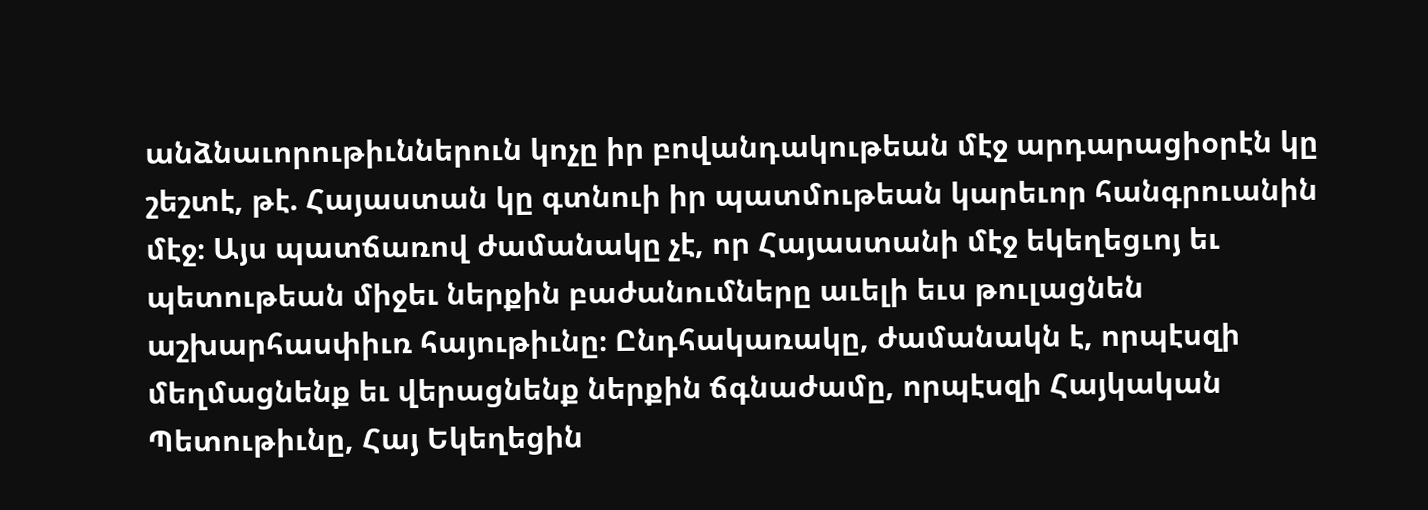անձնաւորութիւններուն կոչը իր բովանդակութեան մէջ արդարացիօրէն կը շեշտէ, թէ. Հայաստան կը գտնուի իր պատմութեան կարեւոր հանգրուանին մէջ։ Այս պատճառով ժամանակը չէ, որ Հայաստանի մէջ եկեղեցւոյ եւ պետութեան միջեւ ներքին բաժանումները աւելի եւս թուլացնեն աշխարհասփիւռ հայութիւնը։ Ընդհակառակը, ժամանակն է, որպէսզի մեղմացնենք եւ վերացնենք ներքին ճգնաժամը, որպէսզի Հայկական Պետութիւնը, Հայ Եկեղեցին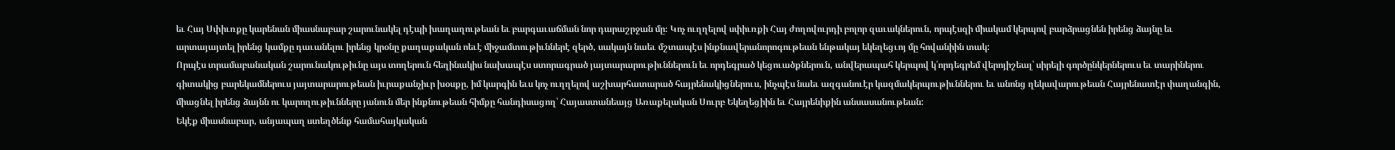եւ Հայ Սփիւռքը կարենան միասնաբար շարունակել դէպի խաղաղութեան եւ բարգաւաճման նոր դարաշրջան մը։ Կոչ ուղղելով սփիւռքի Հայ ժողովուրդի բոլոր զաւակներուն, որպէսզի միակամ կերպով բարձրացնեն իրենց ձայնը եւ արտայայտել իրենց կամքը դաւանելու իրենց կրօնը քաղաքական ոեւէ միջամտութիւններէ զերծ, սակայն նաեւ մշտապէս ինքնավերանորոգութեան ենթակայ եկեղեցւոյ մը հովանիին տակ:
Որպէս տրամաբանական շարունակութիւնը այս տողերուն հեղինակիս նախապէս ստորագրած յայտարարութիւններուն եւ որդեգրած կեցուածքներուն, անվերապահ կերպով կ՛որդեգրեմ վերոյիշեալ՝ սիրելի գործընկերներուս եւ տարիներու գիտակից բարեկամներուս յայտարարութեան իւրաքանչիւր խօսքը, իմ կարգին եւս կոչ ուղղելով աշխարհատարած հայրենակիցներուս, ինչպէս նաեւ ազգանուէր կազմակերպութիւններու եւ անոնց ղեկավարութեան Հայրենատէր փաղանգին, միացնել իրենց ձայնն ու կարողութիւնները յանուն մեր ինքնութեան հիմքը հանդիսացող՝ Հայաստանեայց Առաքելական Սուրբ Եկեղեցիին եւ Հայրենիքին անսասանութեան:
Եկէք միասնաբար, անյապաղ ստեղծենք համահայկական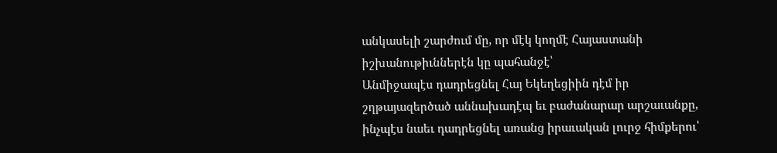անկասելի շարժում մը, որ մէկ կողմէ Հայաստանի իշխանութիւններէն կը պահանջէ՝
Անմիջապէս դադրեցնել Հայ Եկեղեցիին դէմ իր շղթայազերծած աննախադէպ եւ բաժանարար արշաւանքը, ինչպէս նաեւ դադրեցնել առանց իրաւական լուրջ հիմքերու՝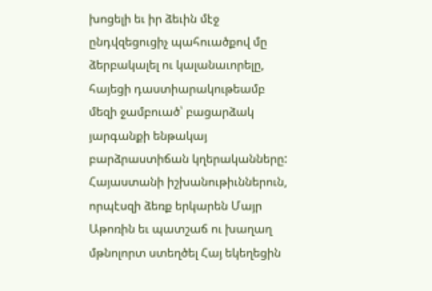խոցելի եւ իր ձեւին մէջ ընդվզեցուցիչ պահուածքով մը ձերբակալել ու կալանաւորելը, հայեցի դաստիարակութեամբ մեզի ջամբուած՝ բացարձակ յարգանքի ենթակայ բարձրաստիճան կղերականները:
Հայաստանի իշխանութիւններուն, որպէսզի ձեռք երկարեն Մայր Աթոռին եւ պատշաճ ու խաղաղ մթնոլորտ ստեղծել Հայ եկեղեցին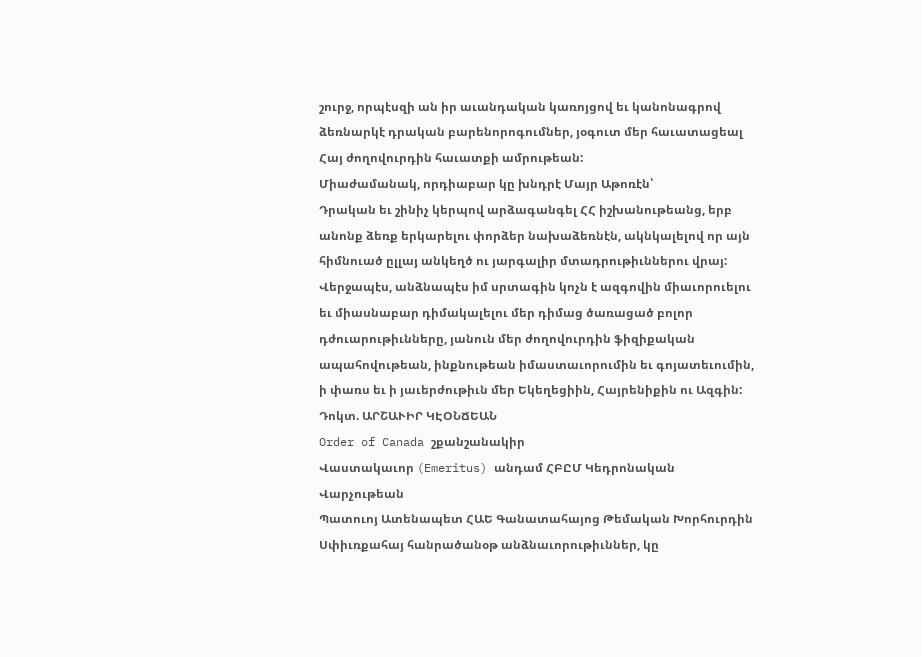շուրջ, որպէսզի ան իր աւանդական կառոյցով եւ կանոնագրով ձեռնարկէ դրական բարենորոգումներ, յօգուտ մեր հաւատացեալ Հայ ժողովուրդին հաւատքի ամրութեան:
Միաժամանակ, որդիաբար կը խնդրէ Մայր Աթոռէն՝
Դրական եւ շինիչ կերպով արձագանգել ՀՀ իշխանութեանց, երբ անոնք ձեռք երկարելու փորձեր նախաձեռնէն, ակնկալելով որ այն հիմնուած ըլլայ անկեղծ ու յարգալիր մտադրութիւններու վրայ:
Վերջապէս, անձնապէս իմ սրտագին կոչն է ազգովին միաւորուելու եւ միասնաբար դիմակալելու մեր դիմաց ծառացած բոլոր դժուարութիւնները, յանուն մեր ժողովուրդին ֆիզիքական ապահովութեան, ինքնութեան իմաստաւորումին եւ գոյատեւումին, ի փառս եւ ի յաւերժութիւն մեր Եկեղեցիին, Հայրենիքին ու Ազգին:
Դոկտ. ԱՐՇԱՒԻՐ ԿԷՕՆՃԵԱՆ
Order of Canada շքանշանակիր
Վաստակաւոր (Emeritus) անդամ ՀԲԸՄ Կեդրոնական Վարչութեան
Պատուոյ Ատենապետ ՀԱԵ Գանատահայոց Թեմական Խորհուրդին
Սփիւռքահայ հանրածանօթ անձնաւորութիւններ, կը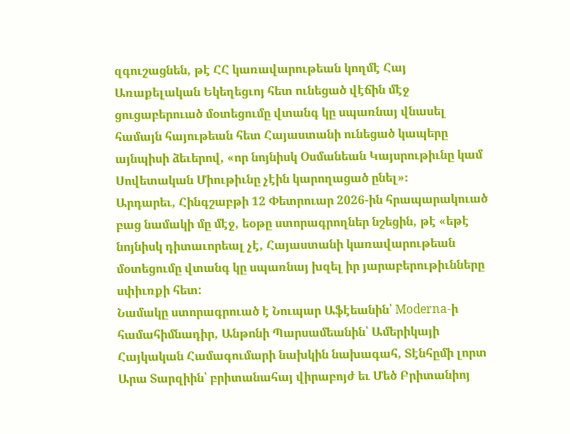զգուշացնեն, թէ ՀՀ կառավարութեան կողմէ Հայ Առաքելական Եկեղեցւոյ հետ ունեցած վէճին մէջ ցուցաբերուած մօտեցումը վտանգ կը սպառնայ վնասել համայն հայութեան հետ Հայաստանի ունեցած կապերը այնպիսի ձեւերով, «որ նոյնիսկ Օսմանեան Կայսրութիւնը կամ Սովետական Միութիւնը չէին կարողացած ընել»։
Արդարեւ, Հինգշաբթի 12 Փետրուար 2026-ին հրապարակուած բաց նամակի մը մէջ, եօթը ստորագրողներ նշեցին, թէ «եթէ նոյնիսկ դիտաւորեալ չէ, Հայաստանի կառավարութեան մօտեցումը վտանգ կը սպառնայ խզել իր յարաբերութիւնները սփիւռքի հետ:
Նամակը ստորագրուած է Նուպար Աֆէեանին՝ Moderna-ի համահիմնադիր, Անթոնի Պարսամեանին՝ Ամերիկայի Հայկական Համագումարի նախկին նախագահ, Տէնհըմի լորտ Արա Տարզիին՝ բրիտանահայ վիրաբոյժ եւ Մեծ Բրիտանիոյ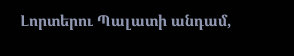Լորտերու Պալատի անդամ,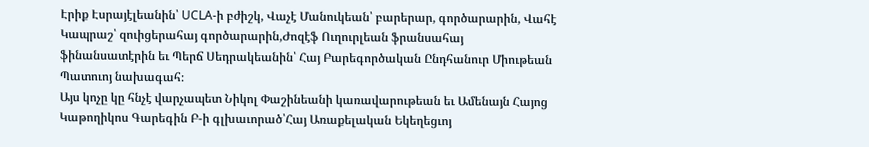Էրիք Էսրայէլեանին՝ UCLA-ի բժիշկ, Վաչէ Մանուկեան՝ բարերար, գործարարին, Վահէ Կապրաշ՝ զուիցերահայ գործարարին,Ժոզէֆ Ուղուրլեան ֆրանսահայ ֆինանսատէրին եւ Պերճ Սեդրակեանին՝ Հայ Բարեգործական Ընդհանուր Միութեան Պատուոյ նախագահ։
Այս կոչը կը հնչէ վարչապետ Նիկոլ Փաշինեանի կառավարութեան եւ Ամենայն Հայոց Կաթողիկոս Գարեգին Բ-ի գլխաւորած՝Հայ Առաքելական Եկեղեցւոյ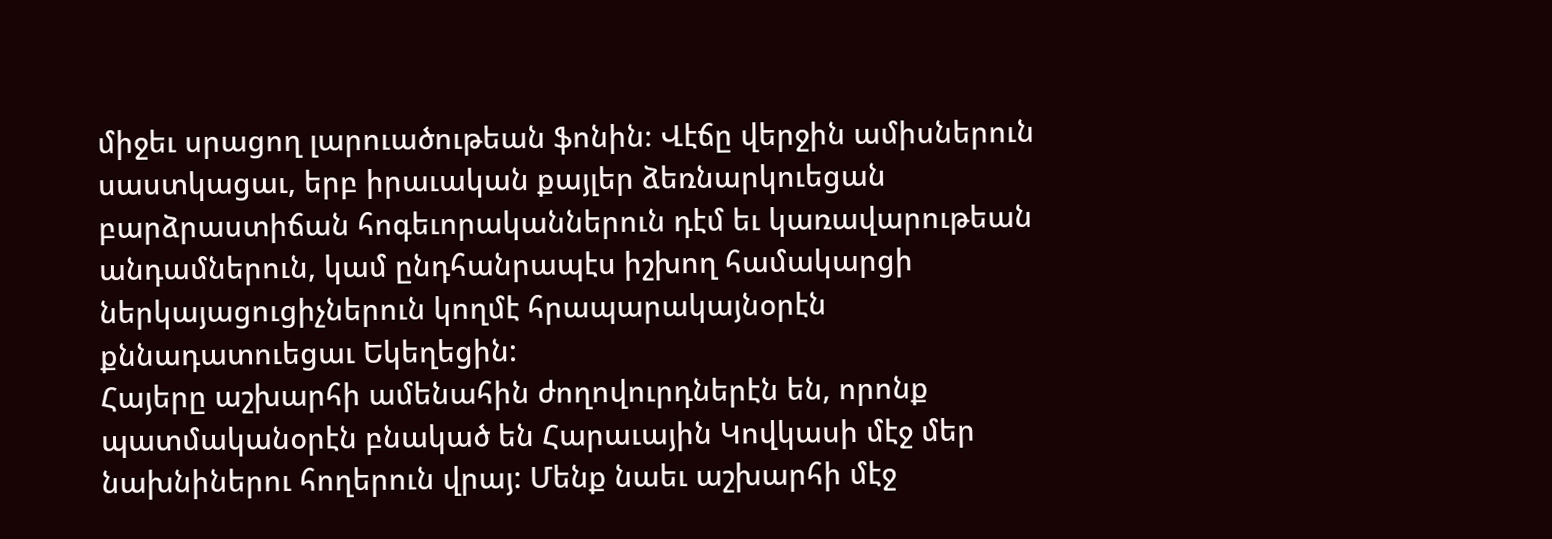միջեւ սրացող լարուածութեան ֆոնին։ Վէճը վերջին ամիսներուն սաստկացաւ, երբ իրաւական քայլեր ձեռնարկուեցան բարձրաստիճան հոգեւորականներուն դէմ եւ կառավարութեան անդամներուն, կամ ընդհանրապէս իշխող համակարցի ներկայացուցիչներուն կողմէ հրապարակայնօրէն քննադատուեցաւ Եկեղեցին:
Հայերը աշխարհի ամենահին ժողովուրդներէն են, որոնք պատմականօրէն բնակած են Հարաւային Կովկասի մէջ մեր նախնիներու հողերուն վրայ: Մենք նաեւ աշխարհի մէջ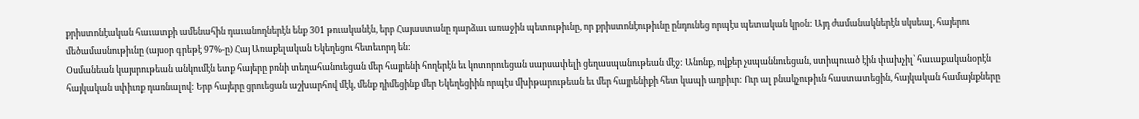քրիստոնէական հաւատքի ամենահին դաւանողներէն ենք 301 թուականէն, երբ Հայաստանը դարձաւ առաջին պետութիւնը, որ քրիստոնէութիւնը ընդունեց որպէս պետական կրօն: Այդ ժամանակներէն սկսեալ, հայերու մեծամասնութիւնը (այսօր գրեթէ 97%-ը) Հայ Առաքելական Եկեղեցու հետեւորդ են:
Օսմանեան կայսրութեան անկումէն ետք հայերը բռնի տեղահանուեցան մեր հայրենի հողերէն եւ կոտորուեցան սարսափելի ցեղասպանութեան մէջ: Անոնք, ովքեր չսպաննուեցան, ստիպուած էին փախչիլ՝ հաւաքականօրէն հայկական սփիւռք դառնալով: Երբ հայերը ցրուեցան աշխարհով մէկ, մենք դիմեցինք մեր Եկեղեցիին որպէս մխիթարութեան եւ մեր հայրենիքի հետ կապի աղբիւր: Ուր ալ բնակչութիւն հաստատեցին, հայկական համայնքները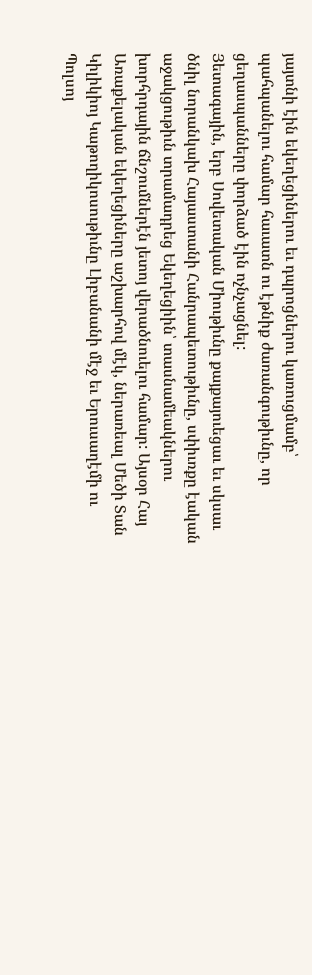յայտնի էին եկեղեցիներու եւ դպրոցներու կառուցմամբ՝ պահպանելու համար հաւատն ու էթնիք ժառանգութիւնը, որ ցեղասպանները փորձած էին ոչնչացնել:
Յետագային, երբ Սովետական Միութիւնը քայքայուեցաւ եւ սկսաւ ծնիլ նորանկախ Հայաստանի Հանրապետութիւնը, սփիւռքը էական աջակցութիւն տրամադրեց Եկեղեցիին՝ տասնամեակներու խորհրդային ճնշումներէն յետոյ վերածնուելու համար: Այսօր Հայ Առաքելական եկեղեցիները աշխարհով մէկ, ներառեալ Մեծի Տան Կիլիկիոյ Կաթողիկոսութիւնը Լիբանանի մէջ եւ Երուսաղէմի ու Պոլսոյ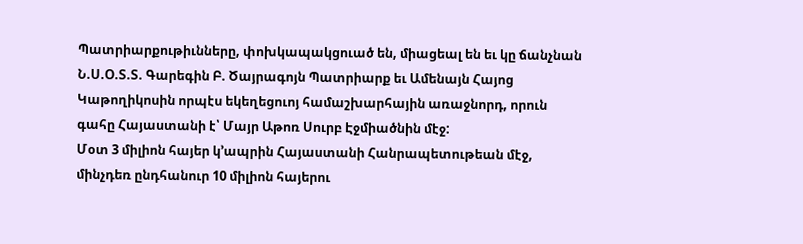Պատրիարքութիւնները, փոխկապակցուած են, միացեալ են եւ կը ճանչնան Ն.Ս.Օ.Տ.Տ. Գարեգին Բ. Ծայրագոյն Պատրիարք եւ Ամենայն Հայոց Կաթողիկոսին որպէս եկեղեցուոյ համաշխարհային առաջնորդ, որուն գահը Հայաստանի է՝ Մայր Աթոռ Սուրբ Էջմիածնին մէջ:
Մօտ 3 միլիոն հայեր կ’ապրին Հայաստանի Հանրապետութեան մէջ, մինչդեռ ընդհանուր 10 միլիոն հայերու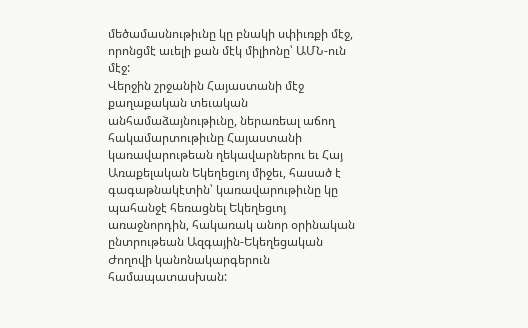մեծամասնութիւնը կը բնակի սփիւռքի մէջ, որոնցմէ աւելի քան մէկ միլիոնը՝ ԱՄՆ-ուն մէջ:
Վերջին շրջանին Հայաստանի մէջ քաղաքական տեւական անհամաձայնութիւնը, ներառեալ աճող հակամարտութիւնը Հայաստանի կառավարութեան ղեկավարներու եւ Հայ Առաքելական Եկեղեցւոյ միջեւ, հասած է գագաթնակէտին՝ կառավարութիւնը կը պահանջէ հեռացնել Եկեղեցւոյ առաջնորդին, հակառակ անոր օրինական ընտրութեան Ազգային-Եկեղեցական Ժողովի կանոնակարգերուն համապատասխան: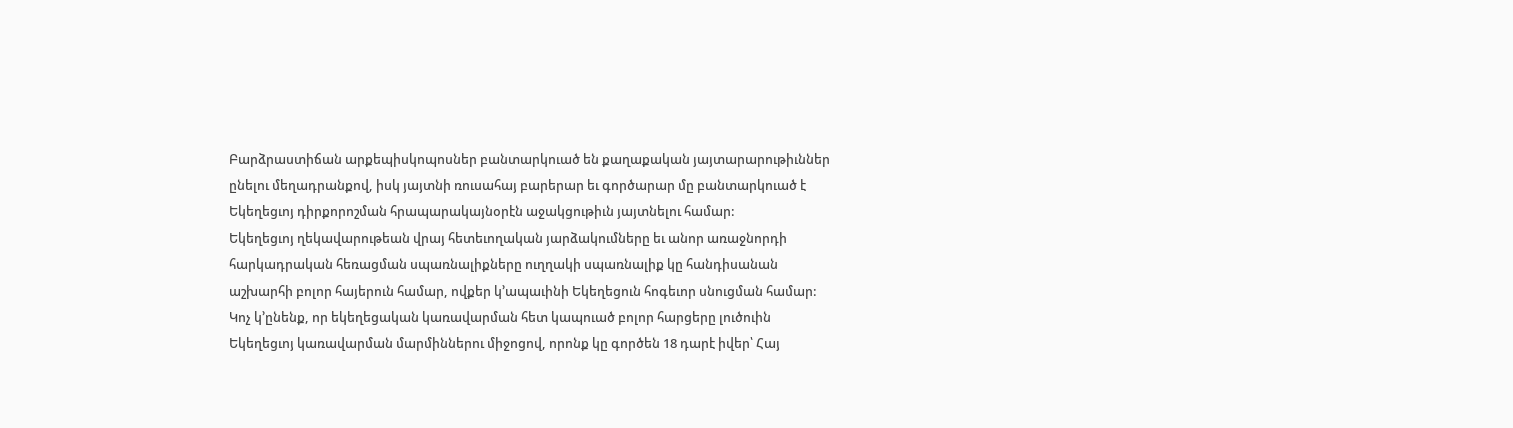Բարձրաստիճան արքեպիսկոպոսներ բանտարկուած են քաղաքական յայտարարութիւններ ընելու մեղադրանքով, իսկ յայտնի ռուսահայ բարերար եւ գործարար մը բանտարկուած է Եկեղեցւոյ դիրքորոշման հրապարակայնօրէն աջակցութիւն յայտնելու համար:
Եկեղեցւոյ ղեկավարութեան վրայ հետեւողական յարձակումները եւ անոր առաջնորդի հարկադրական հեռացման սպառնալիքները ուղղակի սպառնալիք կը հանդիսանան աշխարհի բոլոր հայերուն համար, ովքեր կ’ապաւինի Եկեղեցուն հոգեւոր սնուցման համար:
Կոչ կ’ընենք, որ եկեղեցական կառավարման հետ կապուած բոլոր հարցերը լուծուին Եկեղեցւոյ կառավարման մարմիններու միջոցով, որոնք կը գործեն 18 դարէ իվեր՝ Հայ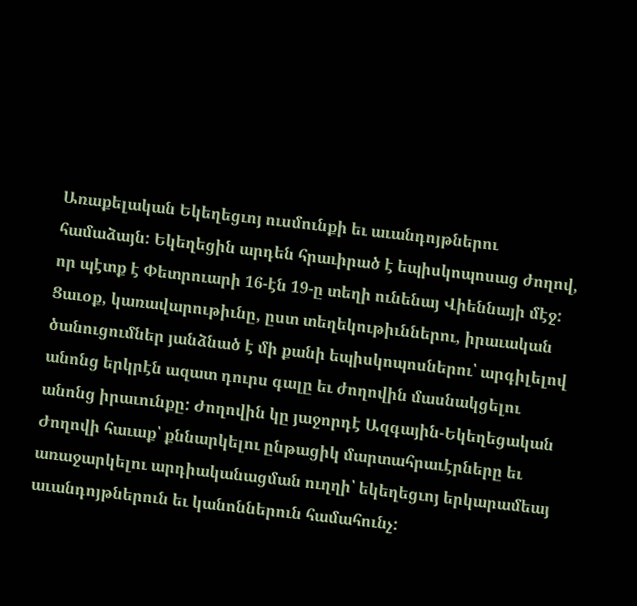Առաքելական Եկեղեցւոյ ուսմունքի եւ աւանդոյթներու համաձայն: Եկեղեցին արդեն հրաւիրած է եպիսկոպոսաց ժողով, որ պէտք է Փետրուարի 16-էն 19-ը տեղի ունենայ Վիեննայի մէջ: Ցաւօք, կառավարութիւնը, ըստ տեղեկութիւններու, իրաւական ծանուցումներ յանձնած է մի քանի եպիսկոպոսներու՝ արգիլելով անոնց երկրէն ազատ դուրս գալը եւ ժողովին մասնակցելու անոնց իրաւունքը: Ժողովին կը յաջորդէ Ազգային-Եկեղեցական Ժողովի հաւաք՝ քննարկելու ընթացիկ մարտահրաւէրները եւ առաջարկելու արդիականացման ուղղի՝ եկեղեցւոյ երկարամեայ աւանդոյթներուն եւ կանոններուն համահունչ: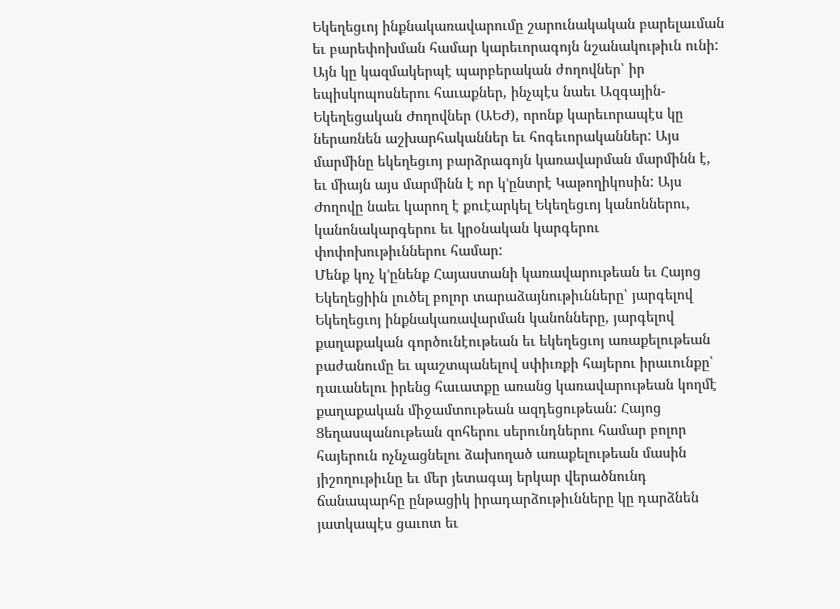Եկեղեցւոյ ինքնակառավարումը շարունակական բարելաւման եւ բարեփոխման համար կարեւորագոյն նշանակութիւն ունի: Այն կը կազմակերպէ պարբերական ժողովներ՝ իր եպիսկոպոսներու հաւաքներ, ինչպէս նաեւ Ազգային-Եկեղեցական Ժողովներ (ԱԵԺ), որոնք կարեւորապէս կը ներառնեն աշխարհականներ եւ հոգեւորականներ: Այս մարմինը եկեղեցւոյ բարձրագոյն կառավարման մարմինն է, եւ միայն այս մարմինն է որ կ’ընտրէ Կաթողիկոսին: Այս Ժողովը նաեւ կարող է քուէարկել Եկեղեցւոյ կանոններու, կանոնակարգերու եւ կրօնական կարգերու փոփոխութիւններու համար:
Մենք կոչ կ’ընենք Հայաստանի կառավարութեան եւ Հայոց Եկեղեցիին լուծել բոլոր տարաձայնութիւնները՝ յարգելով Եկեղեցւոյ ինքնակառավարման կանոնները, յարգելով քաղաքական գործունէութեան եւ եկեղեցւոյ առաքելութեան բաժանումը եւ պաշտպանելով սփիւռքի հայերու իրաւունքը՝ դաւանելու իրենց հաւատքը առանց կառավարութեան կողմէ քաղաքական միջամտութեան ազդեցութեան: Հայոց Ցեղասպանութեան զոհերու սերունդներու համար բոլոր հայերուն ոչնչացնելու ձախողած առաքելութեան մասին յիշողութիւնը եւ մեր յետագայ երկար վերածնունդ ճանապարհը ընթացիկ իրադարձութիւնները կը դարձնեն յատկապէս ցաւոտ եւ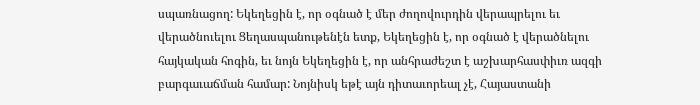սպառնացող: Եկեղեցին է, որ օգնած է մեր ժողովուրդին վերապրելու եւ վերածնուելու Ցեղասպանութենէն ետք, Եկեղեցին է, որ օգնած է վերածնելու հայկական հոգին, եւ նոյն Եկեղեցին է, որ անհրաժեշտ է աշխարհասփիւռ ազգի բարգաւաճման համար: Նոյնիսկ եթէ այն դիտաւորեալ չէ, Հայաստանի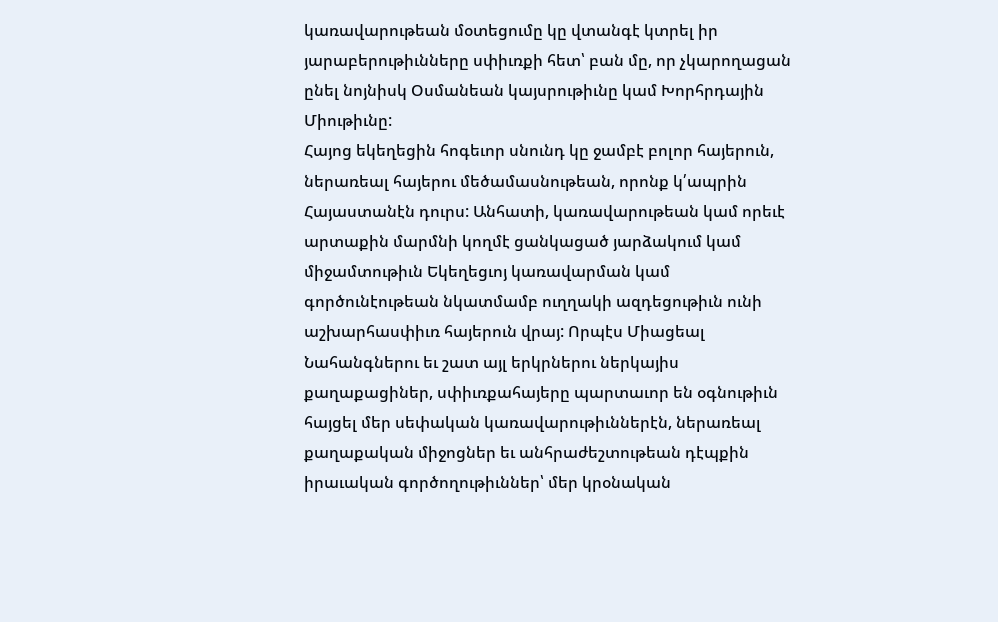կառավարութեան մօտեցումը կը վտանգէ կտրել իր յարաբերութիւնները սփիւռքի հետ՝ բան մը, որ չկարողացան ընել նոյնիսկ Օսմանեան կայսրութիւնը կամ Խորհրդային Միութիւնը:
Հայոց եկեղեցին հոգեւոր սնունդ կը ջամբէ բոլոր հայերուն, ներառեալ հայերու մեծամասնութեան, որոնք կ՛ապրին Հայաստանէն դուրս: Անհատի, կառավարութեան կամ որեւէ արտաքին մարմնի կողմէ ցանկացած յարձակում կամ միջամտութիւն Եկեղեցւոյ կառավարման կամ գործունէութեան նկատմամբ ուղղակի ազդեցութիւն ունի աշխարհասփիւռ հայերուն վրայ: Որպէս Միացեալ Նահանգներու եւ շատ այլ երկրներու ներկայիս քաղաքացիներ, սփիւռքահայերը պարտաւոր են օգնութիւն հայցել մեր սեփական կառավարութիւններէն, ներառեալ քաղաքական միջոցներ եւ անհրաժեշտութեան դէպքին իրաւական գործողութիւններ՝ մեր կրօնական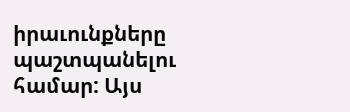իրաւունքները պաշտպանելու համար: Այս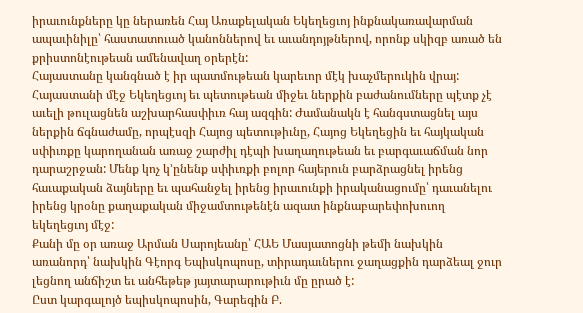իրաւունքները կը ներառեն Հայ Առաքելական Եկեղեցւոյ ինքնակառավարման ապաւինիլը՝ հաստատուած կանոններով եւ աւանդոյթներով, որոնք սկիզբ առած են քրիստոնէութեան ամենավաղ օրերէն:
Հայաստանը կանգնած է իր պատմութեան կարեւոր մէկ խաչմերուկին վրայ: Հայաստանի մէջ Եկեղեցւոյ եւ պետութեան միջեւ ներքին բաժանումները պէտք չէ աւելի թուլացնեն աշխարհասփիւռ հայ ազգին: Ժամանակն է հանգստացնել այս ներքին ճգնաժամը, որպէսզի Հայոց պետութիւնը, Հայոց Եկեղեցին եւ հայկական սփիւռքը կարողանան առաջ շարժիլ դէպի խաղաղութեան եւ բարգաւաճման նոր դարաշրջան: Մենք կոչ կ’ընենք սփիւռքի բոլոր հայերուն բարձրացնել իրենց հաւաքական ձայները եւ պահանջել իրենց իրաւունքի իրականացումը՝ դաւանելու իրենց կրօնը քաղաքական միջամտութենէն ազատ ինքնաբարեփոխուող եկեղեցւոյ մէջ:
Քանի մը օր առաջ Արման Սարոյեանը՝ ՀԱԵ Մասյատոցնի թեմի նախկին առանորդ՝ նախկին Գէորգ Եպիսկոպոսը, տիրադաւներու ջաղացքին դարձեալ ջուր լեցնող անճիշտ եւ անհեթեթ յայտարարութիւն մը ըրած է:
Ըստ կարգալոյծ եպիսկոպոսին, Գարեգին Բ.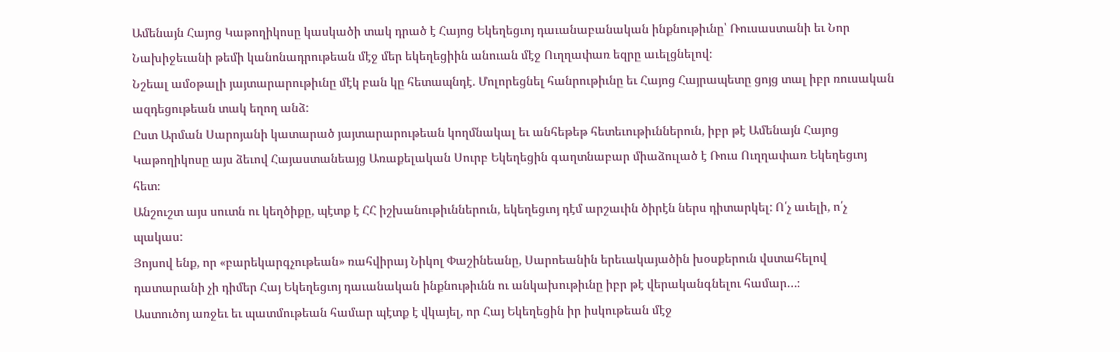Ամենայն Հայոց Կաթողիկոսը կասկածի տակ դրած է Հայոց Եկեղեցւոյ դաւանաբանական ինքնութիւնը՝ Ռուսաստանի եւ Նոր Նախիջեւանի թեմի կանոնադրութեան մէջ մեր եկեղեցիին անուան մէջ Ուղղափառ եզրը աւելցնելով։
Նշեալ ամօթալի յայտարարութիւնը մէկ բան կը հետապնդէ. Մոլորեցնել հանրութիւնը եւ Հայոց Հայրապետը ցոյց տալ իբր ռուսական ազդեցութեան տակ եղող անձ:
Ըստ Արման Սարոյանի կատարած յայտարարութեան կողմնակալ եւ անհեթեթ հետեւութիւններուն, իբր թէ Ամենայն Հայոց Կաթողիկոսը այս ձեւով Հայաստանեայց Առաքելական Սուրբ Եկեղեցին գաղտնաբար միաձուլած է Ռուս Ուղղափառ Եկեղեցւոյ հետ։
Անշուշտ այս սուտն ու կեղծիքը, պէտք է ՀՀ իշխանութիւններուն, եկեղեցւոյ դէմ արշաւին ծիրէն ներս դիտարկել: Ո՛չ աւելի, ո՛չ պակաս:
Յոյսով ենք, որ «բարեկարգչութեան» ռահվիրայ Նիկոլ Փաշինեանը, Սարոեանին երեւակայածին խօսքերուն վստահելով դատարանի չի դիմեր Հայ Եկեղեցւոյ դաւանական ինքնութիւնն ու անկախութիւնը իբր թէ վերականգնելու համար…։
Աստուծոյ առջեւ եւ պատմութեան համար պէտք է վկայել, որ Հայ Եկեղեցին իր իսկութեան մէջ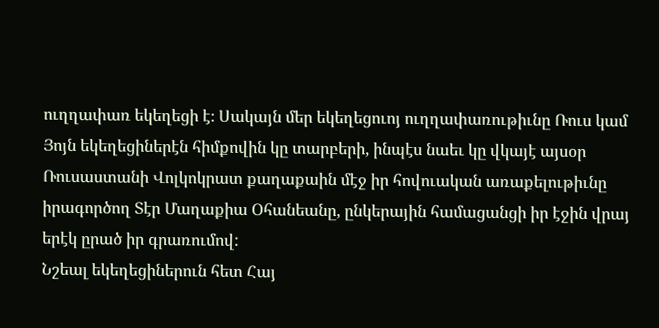ուղղափառ եկեղեցի է։ Սակայն մեր եկեղեցուոյ ուղղափառութիւնը Ռուս կամ Յոյն եկեղեցիներէն հիմքովին կը տարբերի, ինպէս նաեւ կը վկայէ այսօր Ռուսաստանի Վոլկոկրատ քաղաքաին մէջ իր հովուական առաքելութիւնը իրագործող Տէր Մաղաքիա Օհանեանը, ընկերային համացանցի իր էջին վրայ երէկ ըրած իր գրառումով:
Նշեալ եկեղեցիներուն հետ Հայ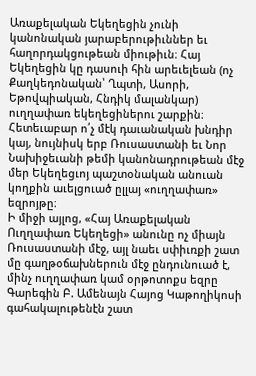Առաքելական Եկեղեցին չունի կանոնական յարաբերութիւններ եւ հաղորդակցութեան միութիւն։ Հայ Եկեղեցին կը դասուի հին արեւելեան (ոչ Քաղկեդոնական՝ Ղպտի, Ասորի, Եթովպիական, Հնդիկ մալանկար) ուղղափառ եկեղեցիներու շարքին։ Հետեւաբար ո՛չ մէկ դաւանական խնդիր կայ, նույնիսկ երբ Ռուսաստանի եւ Նոր Նախիջեւանի թեմի կանոնադրութեան մէջ մեր Եկեղեցւոյ պաշտօնական անուան կողքին աւելցուած ըլլայ «ուղղափառ» եզրոյթը։
Ի միջի այլոց, «Հայ Առաքելական Ուղղափառ Եկեղեցի» անունը ոչ միայն Ռուսաստանի մէջ, այլ նաեւ սփիւռքի շատ մը գաղթօճախներուն մէջ ընդունուած է, մինչ ուղղափառ կամ օրթոտոքս եզրը Գարեգին Բ. Ամենայն Հայոց Կաթողիկոսի գահակալութենէն շատ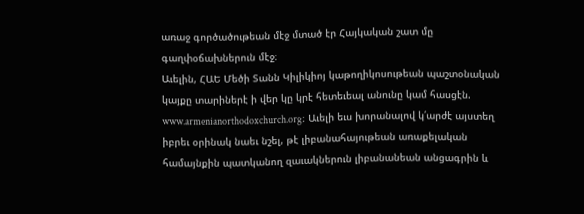առաջ գործածութեան մէջ մտած էր Հայկական շատ մը գաղփօճախներուն մէջ։
Աւելին, ՀԱԵ Մեծի Տանն Կիլիկիոյ կաթողիկոսութեան պաշտօնական կայքը տարիներէ ի վեր կը կրէ հետեւեալ անունը կամ հասցէն. www.armenianorthodoxchurch.org։ Աւելի եւս խորանալով կ՛արժէ այստեղ իբրեւ օրինակ նաեւ նշել, թէ լիբանահայութեան առաքելական համայնքին պատկանող զաւակներուն լիբանանեան անցագրին և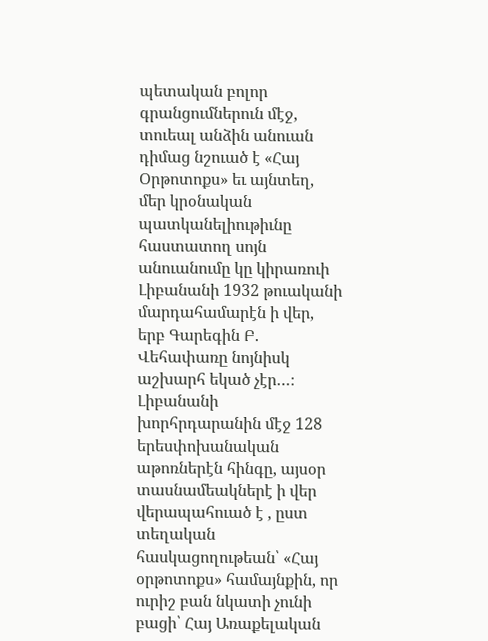պետական բոլոր գրանցումներուն մէջ, տուեալ անձին անուան դիմաց նշուած է «Հայ Օրթոտոքս» եւ այնտեղ, մեր կրօնական պատկանելիութիւնը հաստատող սոյն անուանումը կը կիրառուի Լիբանանի 1932 թուականի մարդահամարէն ի վեր, երբ Գարեգին Բ. Վեհափառը նոյնիսկ աշխարհ եկած չէր…։ Լիբանանի խորհրդարանին մէջ 128 երեսփոխանական աթոռներէն հինգը, այսօր տասնամեակներէ ի վեր վերապահուած է , ըստ տեղական հասկացողութեան՝ «Հայ օրթոտոքս» համայնքին, որ ուրիշ բան նկատի չունի բացի՝ Հայ Առաքելական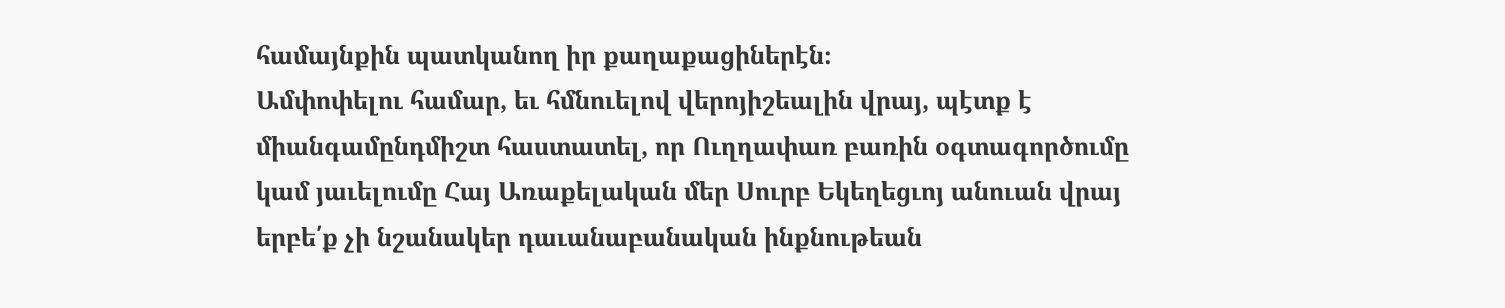համայնքին պատկանող իր քաղաքացիներէն։
Ամփոփելու համար, եւ հմնուելով վերոյիշեալին վրայ, պէտք է միանգամընդմիշտ հաստատել, որ Ուղղափառ բառին օգտագործումը կամ յաւելումը Հայ Առաքելական մեր Սուրբ Եկեղեցւոյ անուան վրայ երբե՛ք չի նշանակեր դաւանաբանական ինքնութեան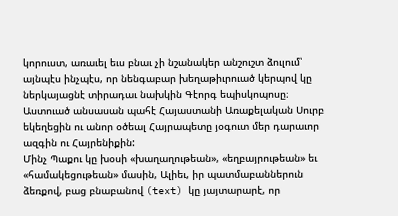կորուստ, առաւել եւս բնաւ չի նշանակեր անշուշտ ձուլում՝ այնպէս ինչպէս, որ նենգաբար խեղաթիւրուած կերպով կը ներկայացնէ տիրադաւ նախկին Գէորգ եպիսկոպոսը։
Աստուած անսասան պահէ Հայաստանի Առաքելական Սուրբ եկեղեցին ու անոր օծեալ Հայրապետը յօգուտ մեր դարաւոր ազգին ու Հայրենիքին:
Մինչ Պաքու կը խօսի «խաղաղութեան», «եղբայրութեան» եւ «համակեցութեան» մասին, Ալիեւ, իր պատմաբաններուն ձեռքով, բաց բնաբանով (text) կը յայտարարէ, որ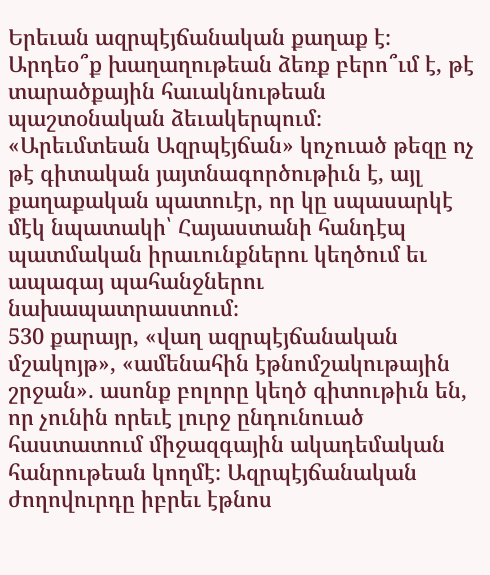Երեւան ազրպէյճանական քաղաք է։ Արդեօ՞ք խաղաղութեան ձեռք բերո՞ւմ է, թէ տարածքային հաւակնութեան պաշտօնական ձեւակերպում։
«Արեւմտեան Ազրպէյճան» կոչուած թեզը ոչ թէ գիտական յայտնագործութիւն է, այլ քաղաքական պատուէր, որ կը սպասարկէ մէկ նպատակի՝ Հայաստանի հանդէպ պատմական իրաւունքներու կեղծում եւ ապագայ պահանջներու նախապատրաստում։
530 քարայր, «վաղ ազրպէյճանական մշակոյթ», «ամենահին էթնոմշակութային շրջան». ասոնք բոլորը կեղծ գիտութիւն են, որ չունին որեւէ լուրջ ընդունուած հաստատում միջազգային ակադեմական հանրութեան կողմէ։ Ազրպէյճանական ժողովուրդը իբրեւ էթնոս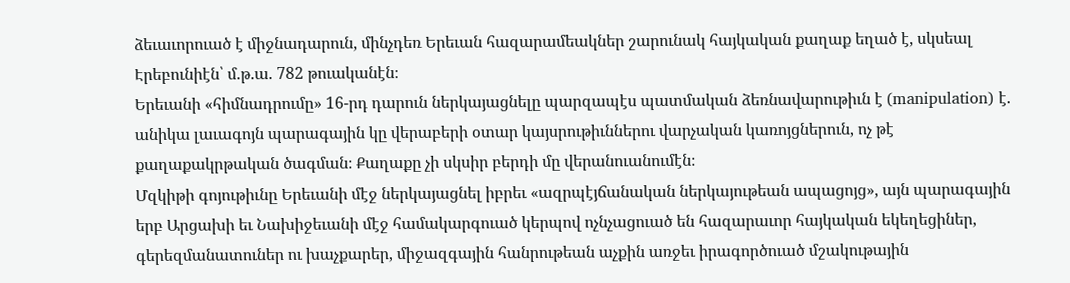ձեւաւորուած է միջնադարուն, մինչդեռ Երեւան հազարամեակներ շարունակ հայկական քաղաք եղած է, սկսեալ Էրեբունիէն՝ մ.թ.ա. 782 թուականէն։
Երեւանի «հիմնադրումը» 16-րդ դարուն ներկայացնելը պարզապէս պատմական ձեռնավարութիւն է (manipulation) է. անիկա լաւագոյն պարագային կը վերաբերի օտար կայսրութիւններու վարչական կառոյցներուն, ոչ թէ քաղաքակրթական ծագման։ Քաղաքը չի սկսիր բերդի մը վերանուանումէն։
Մզկիթի գոյութիւնը Երեւանի մէջ ներկայացնել իբրեւ «ազրպէյճանական ներկայութեան ապացոյց», այն պարագային երբ Արցախի եւ Նախիջեւանի մէջ համակարգուած կերպով ոչնչացուած են հազարաւոր հայկական եկեղեցիներ, գերեզմանատուներ ու խաչքարեր, միջազգային հանրութեան աչքին առջեւ իրագործուած մշակութային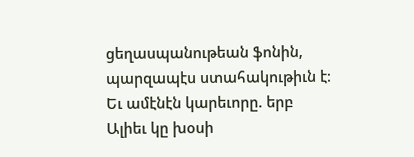ցեղասպանութեան ֆոնին, պարզապէս ստահակութիւն է։
Եւ ամէնէն կարեւորը. երբ Ալիեւ կը խօսի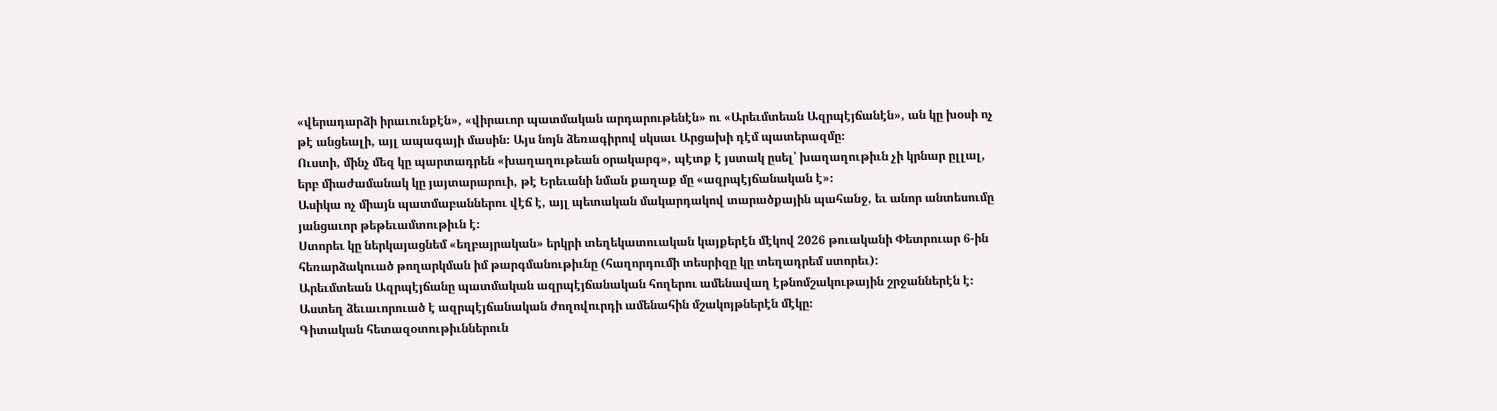«վերադարձի իրաւունքէն», «վիրաւոր պատմական արդարութենէն» ու «Արեւմտեան Ազրպէյճանէն», ան կը խօսի ոչ թէ անցեալի, այլ ապագայի մասին։ Այս նոյն ձեռագիրով սկսաւ Արցախի դէմ պատերազմը։
Ուստի, մինչ մեզ կը պարտադրեն «խաղաղութեան օրակարգ», պէտք է յստակ ըսել՝ խաղաղութիւն չի կրնար ըլլալ, երբ միաժամանակ կը յայտարարուի, թէ Երեւանի նման քաղաք մը «ազրպէյճանական է»։
Ասիկա ոչ միայն պատմաբաններու վէճ է, այլ պետական մակարդակով տարածքային պահանջ, եւ անոր անտեսումը յանցաւոր թեթեւամտութիւն է։
Ստորեւ կը ներկայացնեմ «եղբայրական» երկրի տեղեկատուական կայքերէն մէկով 2026 թուականի Փետրուար 6-ին հեռարձակուած թողարկման իմ թարգմանութիւնը (հաղորդումի տեսրիզը կը տեղադրեմ ստորեւ):
Արեւմտեան Ազրպէյճանը պատմական ազրպէյճանական հողերու ամենավաղ էթնոմշակութային շրջաններէն է։ Աստեղ ձեւաւորուած է ազրպէյճանական ժողովուրդի ամենահին մշակոյթներէն մէկը։
Գիտական հետազօտութիւններուն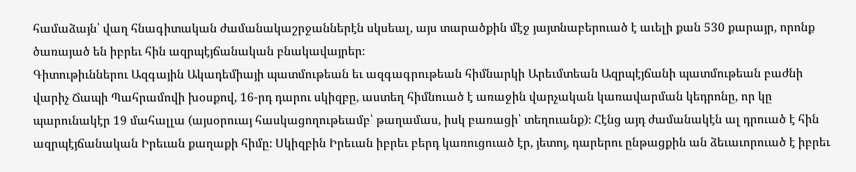համաձայն՝ վաղ հնագիտական ժամանակաշրջաններէն սկսեալ, այս տարածքին մէջ յայտնաբերուած է աւելի քան 530 քարայր, որոնք ծառայած են իբրեւ հին ազրպէյճանական բնակավայրեր։
Գիտութիւններու Ազգային Ակադեմիայի պատմութեան եւ ազգագրութեան հիմնարկի Արեւմտեան Ազրպէյճանի պատմութեան բաժնի վարիչ Ճապի Պահրամովի խօսքով, 16-րդ դարու սկիզբը, աստեղ հիմնուած է առաջին վարչական կառավարման կեդրոնը, որ կը պարունակէր 19 մահալլա (այսօրուայ հասկացողութեամբ՝ թաղամաս, իսկ բառացի՝ տեղուանք)։ Հէնց այդ ժամանակէն ալ դրուած է հին ազրպէյճանական Իրեւան քաղաքի հիմը։ Սկիզբին Իրեւան իբրեւ բերդ կառուցուած էր, յետոյ, դարերու ընթացքին ան ձեւաւորուած է իբրեւ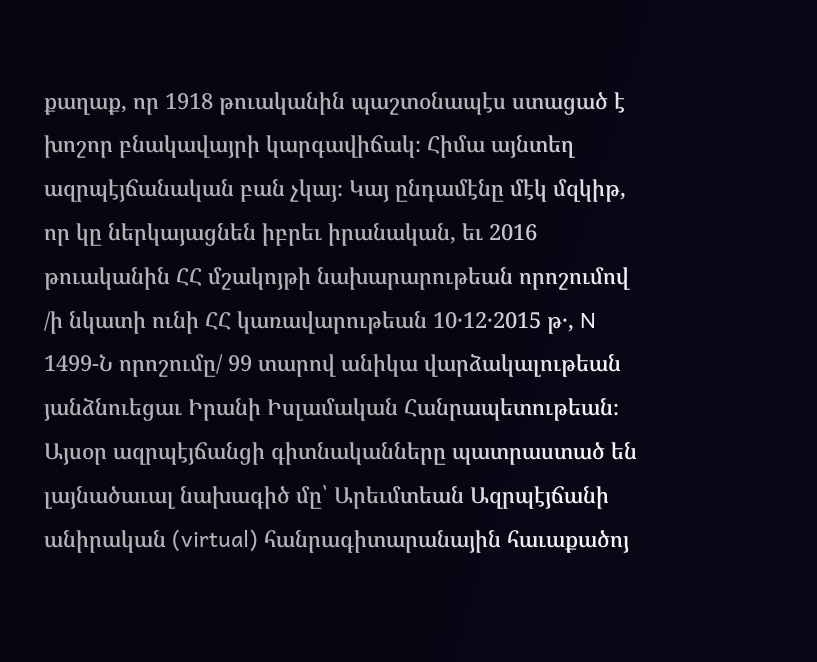քաղաք, որ 1918 թուականին պաշտօնապէս ստացած է խոշոր բնակավայրի կարգավիճակ։ Հիմա այնտեղ ազրպէյճանական բան չկայ։ Կայ ընդամէնը մէկ մզկիթ, որ կը ներկայացնեն իբրեւ իրանական, եւ 2016 թուականին ՀՀ մշակոյթի նախարարութեան որոշումով /ի նկատի ունի ՀՀ կառավարութեան 10․12․2015 թ․, N 1499-Ն որոշումը/ 99 տարով անիկա վարձակալութեան յանձնուեցաւ Իրանի Իսլամական Հանրապետութեան։
Այսօր ազրպէյճանցի գիտնականները պատրաստած են լայնածաւալ նախագիծ մը՝ Արեւմտեան Ազրպէյճանի անիրական (virtual) հանրագիտարանային հաւաքածոյ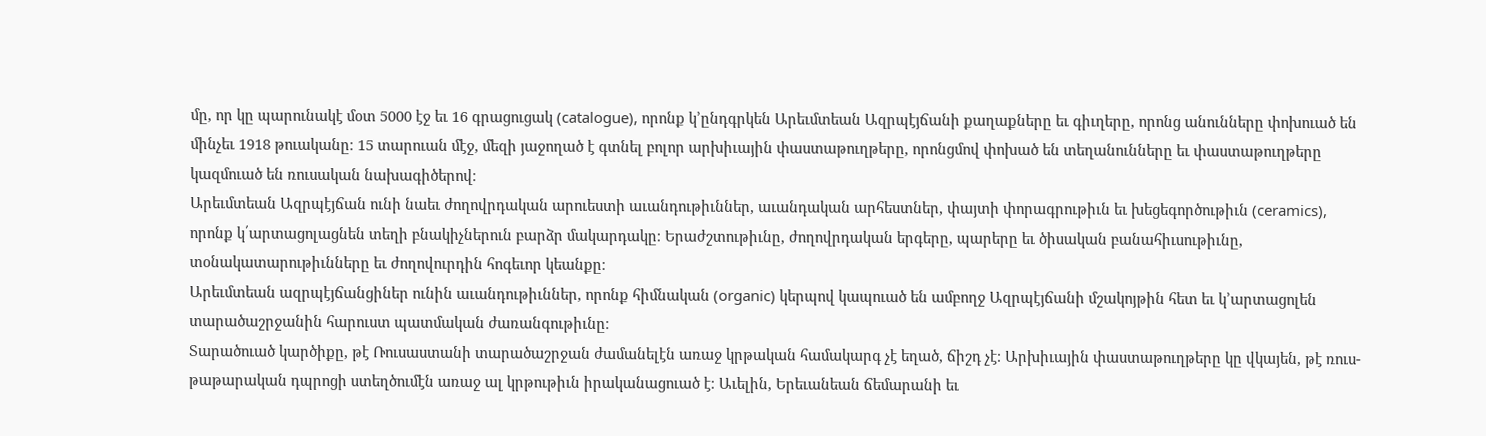մը, որ կը պարունակէ մօտ 5000 էջ եւ 16 գրացուցակ (catalogue), որոնք կ’ընդգրկեն Արեւմտեան Ազրպէյճանի քաղաքները եւ գիւղերը, որոնց անունները փոխուած են մինչեւ 1918 թուականը։ 15 տարուան մէջ, մեզի յաջողած է գտնել բոլոր արխիւային փաստաթուղթերը, որոնցմով փոխած են տեղանունները եւ փաստաթուղթերը կազմուած են ռուսական նախագիծերով։
Արեւմտեան Ազրպէյճան ունի նաեւ ժողովրդական արուեստի աւանդութիւններ, աւանդական արհեստներ, փայտի փորագրութիւն եւ խեցեգործութիւն (ceramics), որոնք կ՛արտացոլացնեն տեղի բնակիչներուն բարձր մակարդակը։ Երաժշտութիւնը, ժողովրդական երգերը, պարերը եւ ծիսական բանահիւսութիւնը, տօնակատարութիւնները եւ ժողովուրդին հոգեւոր կեանքը։
Արեւմտեան ազրպէյճանցիներ ունին աւանդութիւններ, որոնք հիմնական (organic) կերպով կապուած են ամբողջ Ազրպէյճանի մշակոյթին հետ եւ կ’արտացոլեն տարածաշրջանին հարուստ պատմական ժառանգութիւնը։
Տարածուած կարծիքը, թէ Ռուսաստանի տարածաշրջան ժամանելէն առաջ կրթական համակարգ չէ եղած, ճիշդ չէ։ Արխիւային փաստաթուղթերը կը վկայեն, թէ ռուս-թաթարական դպրոցի ստեղծումէն առաջ ալ կրթութիւն իրականացուած է։ Աւելին, Երեւանեան ճեմարանի եւ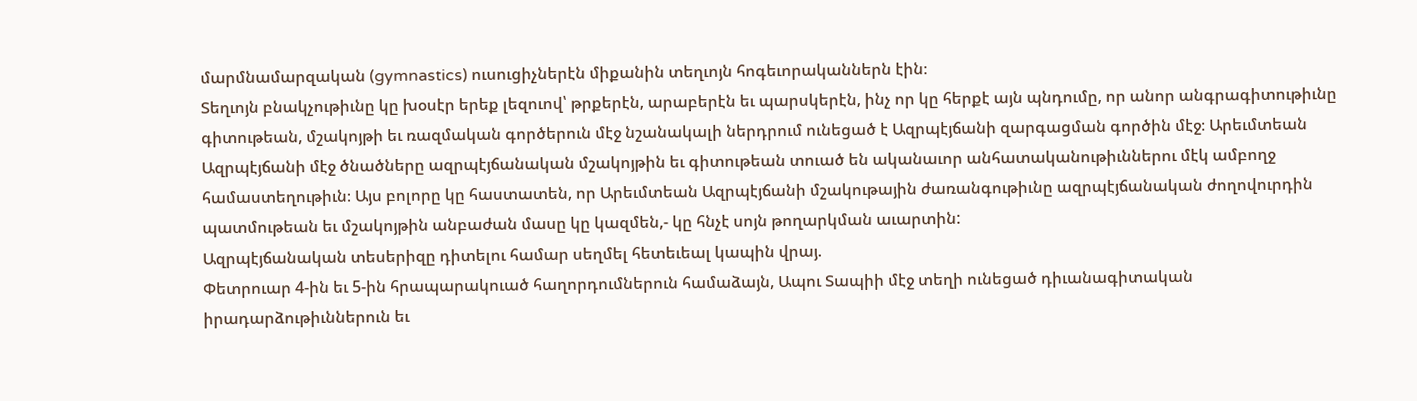մարմնամարզական (gymnastics) ուսուցիչներէն միքանին տեղւոյն հոգեւորականներն էին։
Տեղւոյն բնակչութիւնը կը խօսէր երեք լեզուով՝ թրքերէն, արաբերէն եւ պարսկերէն, ինչ որ կը հերքէ այն պնդումը, որ անոր անգրագիտութիւնը գիտութեան, մշակոյթի եւ ռազմական գործերուն մէջ նշանակալի ներդրում ունեցած է Ազրպէյճանի զարգացման գործին մէջ։ Արեւմտեան Ազրպէյճանի մէջ ծնածները ազրպէյճանական մշակոյթին եւ գիտութեան տուած են ականաւոր անհատականութիւններու մէկ ամբողջ համաստեղութիւն։ Այս բոլորը կը հաստատեն, որ Արեւմտեան Ազրպէյճանի մշակութային ժառանգութիւնը ազրպէյճանական ժողովուրդին պատմութեան եւ մշակոյթին անբաժան մասը կը կազմեն,- կը հնչէ սոյն թողարկման աւարտին:
Ազրպէյճանական տեսերիզը դիտելու համար սեղմել հետեւեալ կապին վրայ.
Փետրուար 4-ին եւ 5-ին հրապարակուած հաղորդումներուն համաձայն, Ապու Տապիի մէջ տեղի ունեցած դիւանագիտական իրադարձութիւններուն եւ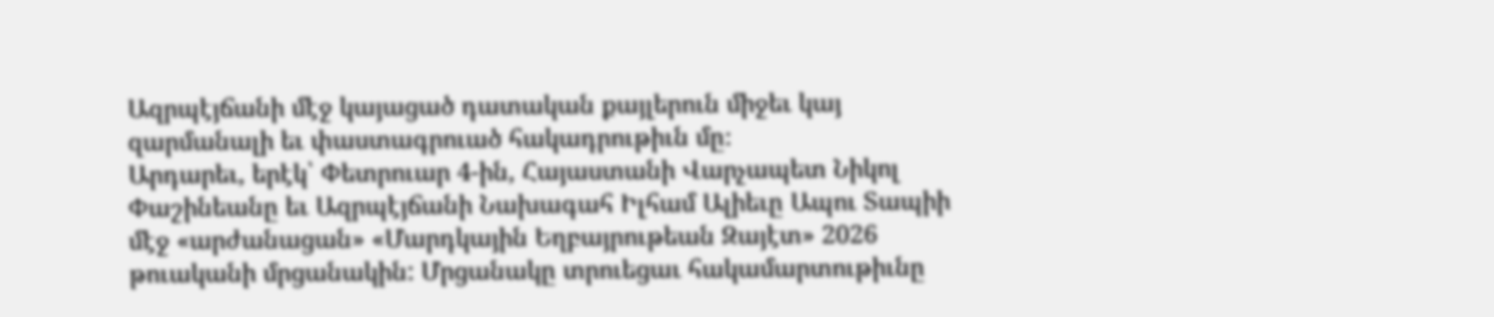Ազրպէյճանի մէջ կայացած դատական քայլերուն միջեւ կայ զարմանալի եւ փաստագրուած հակադրութիւն մը։
Արդարեւ, երէկ՝ Փետրուար 4-ին, Հայաստանի Վարչապետ Նիկոլ Փաշինեանը եւ Ազրպէյճանի Նախագահ Իլհամ Ալիեւը Ապու Տապիի մէջ «արժանացան» «Մարդկային Եղբայրութեան Զայէտ» 2026 թուականի մրցանակին: Մրցանակը տրուեցաւ հակամարտութիւնը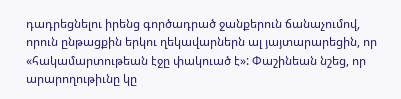դադրեցնելու իրենց գործադրած ջանքերուն ճանաչումով, որուն ընթացքին երկու ղեկավարներն ալ յայտարարեցին, որ «հակամարտութեան էջը փակուած է»: Փաշինեան նշեց, որ արարողութիւնը կը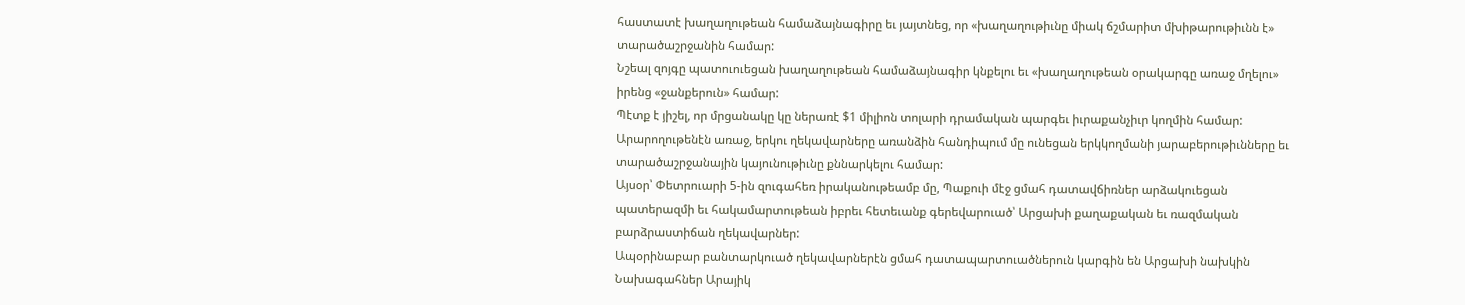հաստատէ խաղաղութեան համաձայնագիրը եւ յայտնեց, որ «խաղաղութիւնը միակ ճշմարիտ մխիթարութիւնն է» տարածաշրջանին համար:
Նշեալ զոյգը պատուուեցան խաղաղութեան համաձայնագիր կնքելու եւ «խաղաղութեան օրակարգը առաջ մղելու» իրենց «ջանքերուն» համար:
Պէտք է յիշել, որ մրցանակը կը ներառէ $1 միլիոն տոլարի դրամական պարգեւ իւրաքանչիւր կողմին համար: Արարողութենէն առաջ, երկու ղեկավարները առանձին հանդիպում մը ունեցան երկկողմանի յարաբերութիւնները եւ տարածաշրջանային կայունութիւնը քննարկելու համար:
Այսօր՝ Փետրուարի 5-ին զուգահեռ իրականութեամբ մը, Պաքուի մէջ ցմահ դատավճիռներ արձակուեցան պատերազմի եւ հակամարտութեան իբրեւ հետեւանք գերեվարուած՝ Արցախի քաղաքական եւ ռազմական բարձրաստիճան ղեկավարներ:
Ապօրինաբար բանտարկուած ղեկավարներէն ցմահ դատապարտուածներուն կարգին են Արցախի նախկին Նախագահներ Արայիկ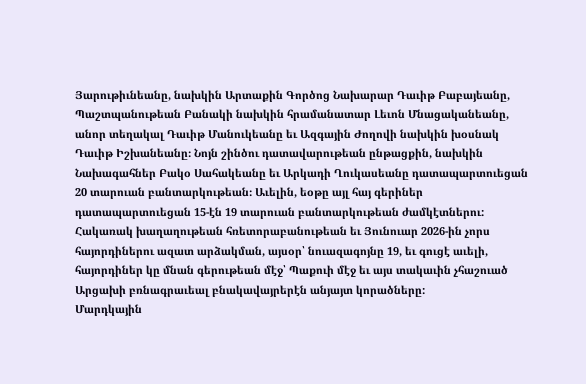Յարութիւնեանը, նախկին Արտաքին Գործոց Նախարար Դաւիթ Բաբայեանը, Պաշտպանութեան Բանակի նախկին հրամանատար Լեւոն Մնացականեանը, անոր տեղակալ Դաւիթ Մանուկեանը եւ Ազգային Ժողովի նախկին խօսնակ Դաւիթ Իշխանեանը։ Նոյն շինծու դատավարութեան ընթացքին, նախկին Նախագահներ Բակօ Սահակեանը եւ Արկադի Ղուկասեանը դատապարտուեցան 20 տարուան բանտարկութեան։ Աւելին, եօթը այլ հայ գերիներ դատապարտուեցան 15-էն 19 տարուան բանտարկութեան ժամկէտներու:
Հակառակ խաղաղութեան հռետորաբանութեան եւ Յունուար 2026-ին չորս հայորդիներու ազատ արձակման, այսօր՝ նուազագոյնը 19, եւ գուցէ աւելի, հայորդիներ կը մնան գերութեան մէջ՝ Պաքուի մէջ եւ այս տակաւին չհաշուած Արցախի բռնագրաւեալ բնակավայրերէն անյայտ կորածները:
Մարդկային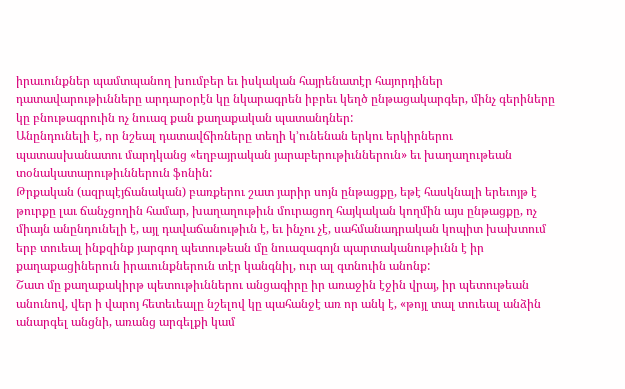իրաւունքներ պամտպանող խումբեր եւ իսկական հայրենատէր հայորդիներ դատավարութիւնները արդարօրէն կը նկարագրեն իբրեւ կեղծ ընթացակարգեր, մինչ գերիները կը բնութագրուին ոչ նուազ քան քաղաքական պատանդներ:
Անընդունելի է, որ նշեալ դատավճիռները տեղի կ’ունենան երկու երկիրներու պատասխանատու մարդկանց «եղբայրական յարաբերութիւններուն» եւ խաղաղութեան տօնակատարութիւններուն ֆոնին:
Թրքական (ազրպէյճանական) բառքերու շատ յարիր սոյն ընթացքը, եթէ հասկնալի երեւոյթ է թուրքը լաւ ճանչցողին համար, խաղաղութիւն մուրացող հայկական կողմին այս ընթացքը, ոչ միայն անընդունելի է, այլ դավաճանութիւն է, եւ ինչու չէ, սահմանադրական կոպիտ խախտում երբ տուեալ ինքզինք յարգող պետութեան մը նուազագոյն պարտականութիւնն է իր քաղաքացիներուն իրաւունքներուն տէր կանգնիլ, ուր ալ գտնուին անոնք:
Շատ մը քաղաքակիրթ պետութիւններու անցագիրը իր առաջին էջին վրայ, իր պետութեան անունով, վեր ի վարոյ հետեւեալը նշելով կը պահանջէ առ որ անկ է, «թոյլ տալ տուեալ անձին անարգել անցնի, առանց արգելքի կամ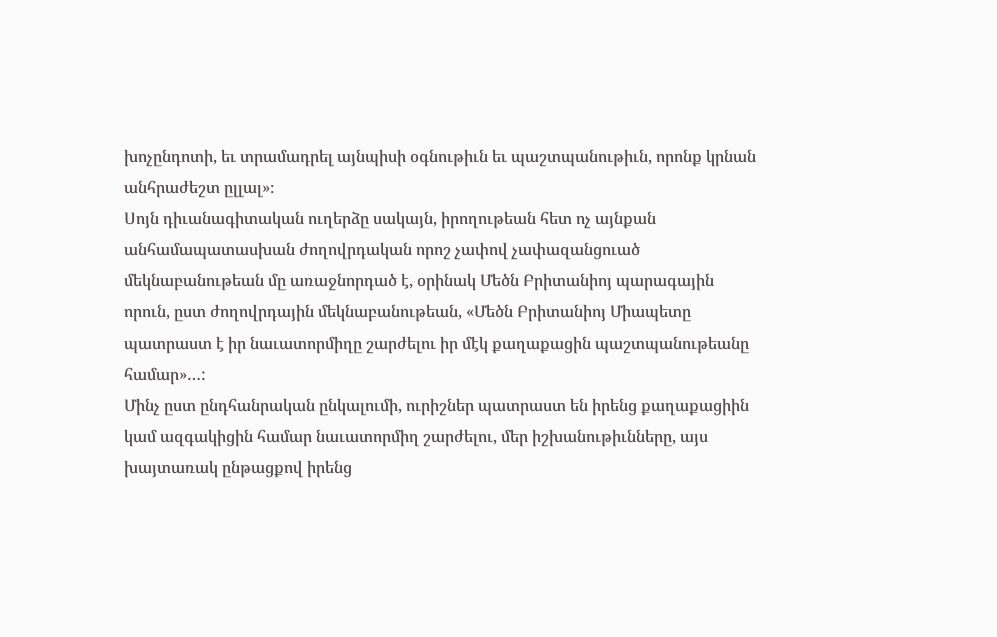խոչընդոտի, եւ տրամադրել այնպիսի օգնութիւն եւ պաշտպանութիւն, որոնք կրնան անհրաժեշտ ըլլալ»։
Սոյն դիւանագիտական ուղերձը սակայն, իրողութեան հետ ոչ այնքան անհամապատասխան ժողովրդական որոշ չափով չափազանցուած մեկնաբանութեան մը առաջնորդած է, օրինակ Մեծն Բրիտանիոյ պարագային որուն, ըստ ժողովրդային մեկնաբանութեան, «Մեծն Բրիտանիոյ Միապետը պատրաստ է իր նաւատորմիղը շարժելու իր մէկ քաղաքացին պաշտպանութեանը համար»…:
Մինչ ըստ ընդհանրական ընկալումի, ուրիշներ պատրաստ են իրենց քաղաքացիին կամ ազգակիցին համար նաւատորմիղ շարժելու, մեր իշխանութիւնները, այս խայտառակ ընթացքով իրենց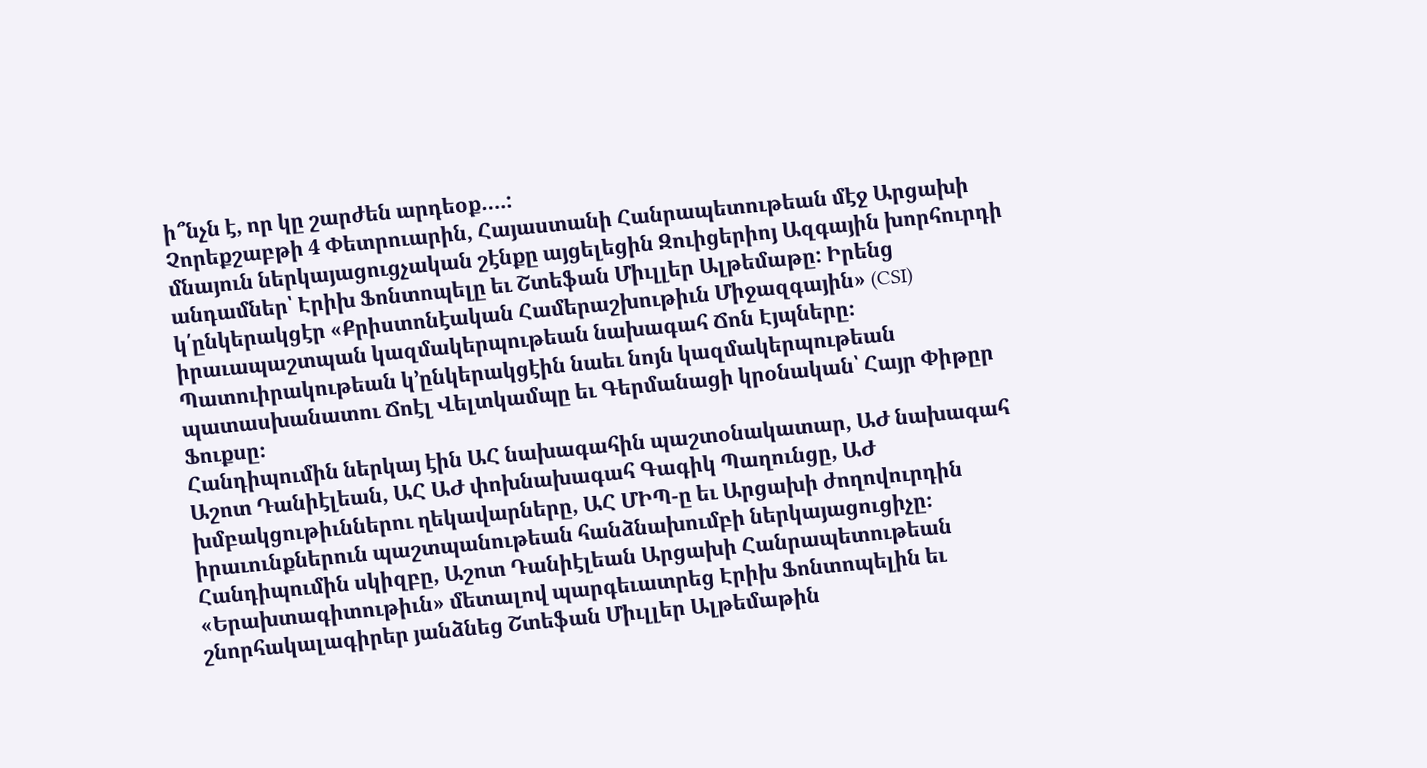ի՞նչն է, որ կը շարժեն արդեօք….:
Չորեքշաբթի 4 Փետրուարին, Հայաստանի Հանրապետութեան մէջ Արցախի մնայուն ներկայացուցչական շէնքը այցելեցին Զուիցերիոյ Ազգային խորհուրդի անդամներ՝ Էրիխ Ֆոնտոպելը եւ Շտեֆան Միւլլեր Ալթեմաթը: Իրենց կ՛ընկերակցէր «Քրիստոնէական Համերաշխութիւն Միջազգային» (CSI) իրաւապաշտպան կազմակերպութեան նախագահ Ճոն Էյպները։
Պատուիրակութեան կ’ընկերակցէին նաեւ նոյն կազմակերպութեան պատասխանատու Ճոէլ Վելտկամպը եւ Գերմանացի կրօնական՝ Հայր Փիթըր Ֆուքսը։
Հանդիպումին ներկայ էին ԱՀ նախագահին պաշտօնակատար, ԱԺ նախագահ Աշոտ Դանիէլեան, ԱՀ ԱԺ փոխնախագահ Գագիկ Պաղունցը, ԱԺ խմբակցութիւններու ղեկավարները, ԱՀ ՄԻՊ-ը եւ Արցախի ժողովուրդին իրաւունքներուն պաշտպանութեան հանձնախումբի ներկայացուցիչը։
Հանդիպումին սկիզբը, Աշոտ Դանիէլեան Արցախի Հանրապետութեան «Երախտագիտութիւն» մետալով պարգեւատրեց Էրիխ Ֆոնտոպելին եւ շնորհակալագիրեր յանձնեց Շտեֆան Միւլլեր Ալթեմաթին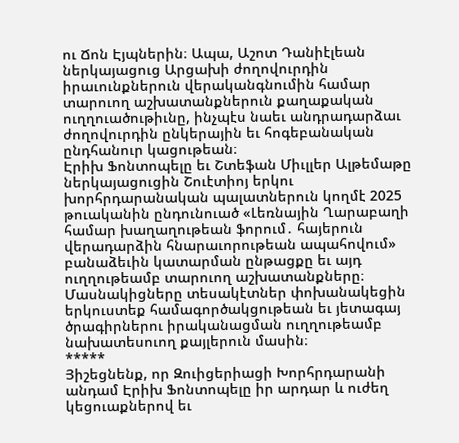ու Ճոն Էյպներին։ Ապա, Աշոտ Դանիէլեան ներկայացուց Արցախի ժողովուրդին իրաւունքներուն վերականգնումին համար տարուող աշխատանքներուն քաղաքական ուղղուածութիւնը, ինչպէս նաեւ անդրադարձաւ ժողովուրդին ընկերային եւ հոգեբանական ընդհանուր կացութեան։
Էրիխ Ֆոնտոպելը եւ Շտեֆան Միւլլեր Ալթեմաթը ներկայացուցին Շուէտիոյ երկու խորհրդարանական պալատներուն կողմէ 2025 թուականին ընդունուած «Լեռնային Ղարաբաղի համար խաղաղութեան ֆորում․ հայերուն վերադարձին հնարաւորութեան ապահովում» բանաձեւին կատարման ընթացքը եւ այդ ուղղութեամբ տարուող աշխատանքները։
Մասնակիցները տեսակէտներ փոխանակեցին երկուստեք համագործակցութեան եւ յետագայ ծրագիրներու իրականացման ուղղութեամբ նախատեսուող քայլերուն մասին։
*****
Յիշեցնենք, որ Զուիցերիացի Խորհրդարանի անդամ Էրիխ Ֆոնտոպելը իր արդար և ուժեղ կեցուաքներով եւ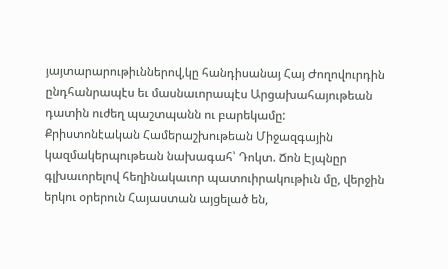յայտարարութիւններով,կը հանդիսանայ Հայ Ժողովուրդին ընդհանրապէս եւ մասնաւորապէս Արցախահայութեան դատին ուժեղ պաշտպանն ու բարեկամը:
Քրիստոնէական Համերաշխութեան Միջազգային կազմակերպութեան նախագահ՝ Դոկտ. Ճոն Էյպնըր գլխաւորելով հեղինակաւոր պատուիրակութիւն մը, վերջին երկու օրերուն Հայաստան այցելած են,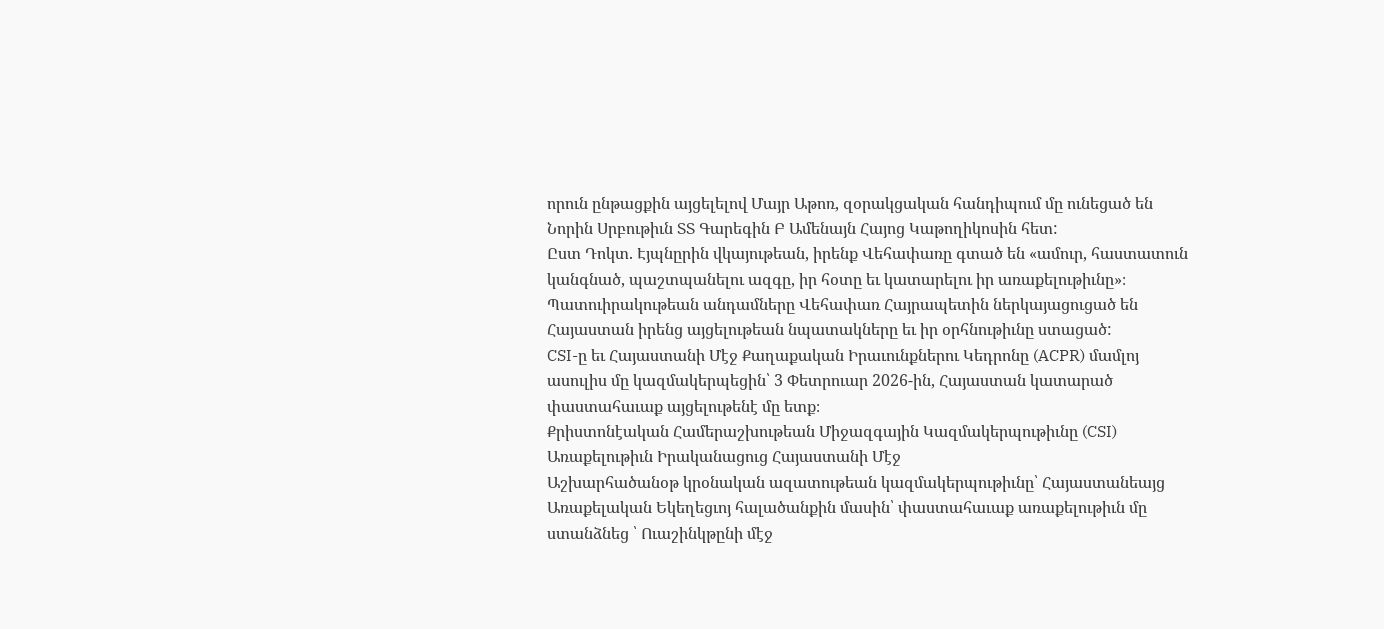որուն ընթացքին այցելելով Մայր Աթոռ, զօրակցական հանդիպում մը ունեցած են Նորին Սրբութիւն ՏՏ Գարեգին Բ Ամենայն Հայոց Կաթողիկոսին հետ:
Ըստ Դոկտ. Էյպնըրին վկայութեան, իրենք Վեհափառը գտած են «ամուր, հաստատուն կանգնած, պաշտպանելու ազգը, իր հօտը եւ կատարելու իր առաքելութիւնը»։
Պատուիրակութեան անդամները Վեհափառ Հայրապետին ներկայացուցած են Հայաստան իրենց այցելութեան նպատակները եւ իր օրհնութիւնը ստացած:
CSI-ը եւ Հայաստանի Մէջ Քաղաքական Իրաւունքներու Կեդրոնը (ACPR) մամլոյ ասուլիս մը կազմակերպեցին՝ 3 Փետրուար 2026-ին, Հայաստան կատարած փաստահաւաք այցելութենէ մը ետք։
Քրիստոնէական Համերաշխութեան Միջազգային Կազմակերպութիւնը (CSI)
Առաքելութիւն Իրականացուց Հայաստանի Մէջ
Աշխարհածանօթ կրօնական ազատութեան կազմակերպութիւնը՝ Հայաստանեայց Առաքելական Եկեղեցւոյ հալածանքին մասին՝ փաստահաւաք առաքելութիւն մը ստանձնեց ՝ Ուաշինկթընի մէջ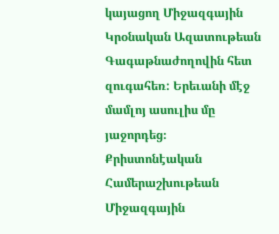կայացող Միջազգային Կրօնական Ազատութեան Գագաթնաժողովին հետ զուգահեռ: Երեւանի մէջ մամլոյ ասուլիս մը յաջորդեց։
Քրիստոնէական Համերաշխութեան Միջազգային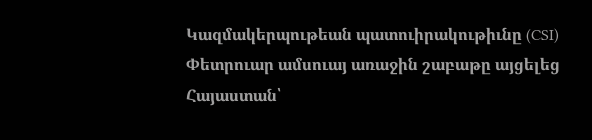Կազմակերպութեան պատուիրակութիւնը (CSI) Փետրուար ամսուայ առաջին շաբաթը այցելեց Հայաստան՝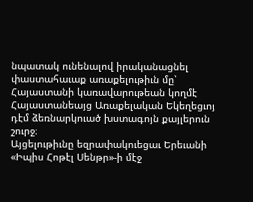նպատակ ունենալով իրականացնել փաստահաւաք առաքելութիւն մը՝ Հայաստանի կառավարութեան կողմէ Հայաստանեայց Առաքելական Եկեղեցւոյ դէմ ձեռնարկուած խստագոյն քայլերուն շուրջ։
Այցելութիւնը եզրափակուեցաւ Երեւանի «Իպիս Հոթէլ Սենթր»-ի մէջ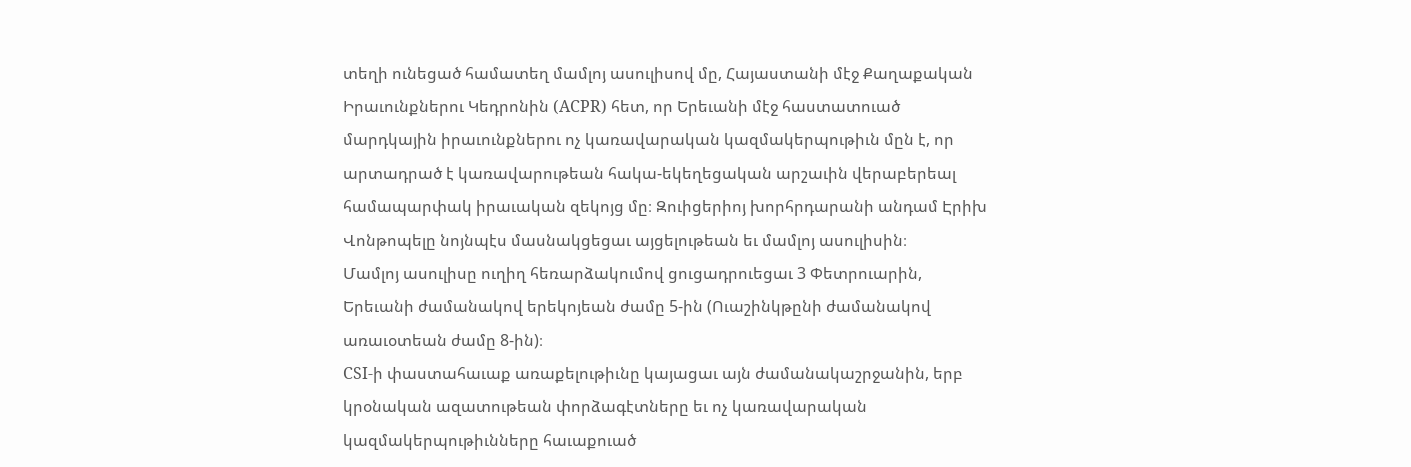տեղի ունեցած համատեղ մամլոյ ասուլիսով մը, Հայաստանի մէջ Քաղաքական Իրաւունքներու Կեդրոնին (ACPR) հետ, որ Երեւանի մէջ հաստատուած մարդկային իրաւունքներու ոչ կառավարական կազմակերպութիւն մըն է, որ արտադրած է կառավարութեան հակա-եկեղեցական արշաւին վերաբերեալ համապարփակ իրաւական զեկոյց մը։ Զուիցերիոյ խորհրդարանի անդամ Էրիխ Վոնթոպելը նոյնպէս մասնակցեցաւ այցելութեան եւ մամլոյ ասուլիսին։
Մամլոյ ասուլիսը ուղիղ հեռարձակումով ցուցադրուեցաւ 3 Փետրուարին, Երեւանի ժամանակով երեկոյեան ժամը 5-ին (Ուաշինկթընի ժամանակով առաւօտեան ժամը 8-ին)։
CSI-ի փաստահաւաք առաքելութիւնը կայացաւ այն ժամանակաշրջանին, երբ կրօնական ազատութեան փորձագէտները եւ ոչ կառավարական կազմակերպութիւնները հաւաքուած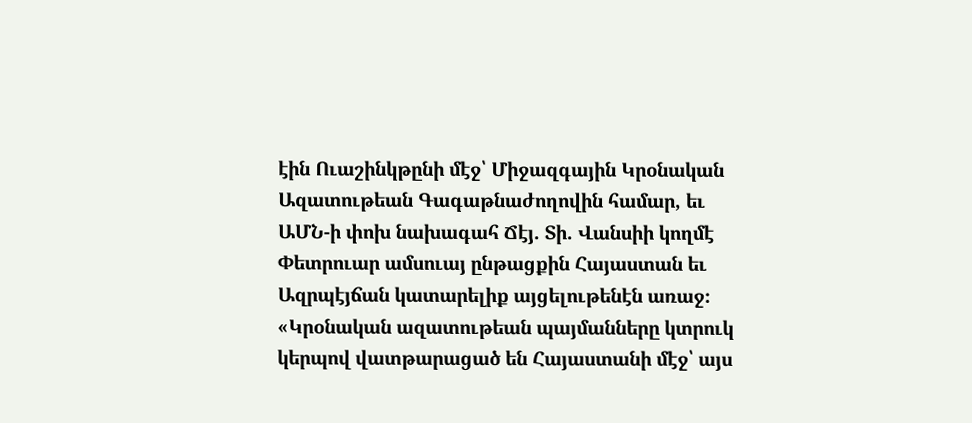էին Ուաշինկթընի մէջ՝ Միջազգային Կրօնական Ազատութեան Գագաթնաժողովին համար, եւ ԱՄՆ-ի փոխ նախագահ Ճէյ. Տի. Վանսիի կողմէ Փետրուար ամսուայ ընթացքին Հայաստան եւ Ազրպէյճան կատարելիք այցելութենէն առաջ։
«Կրօնական ազատութեան պայմանները կտրուկ կերպով վատթարացած են Հայաստանի մէջ՝ այս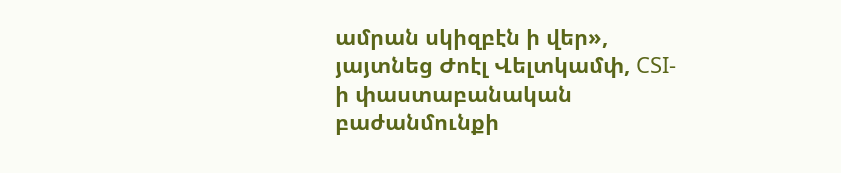ամրան սկիզբէն ի վեր», յայտնեց Ժոէլ Վելտկամփ, CSI-ի փաստաբանական բաժանմունքի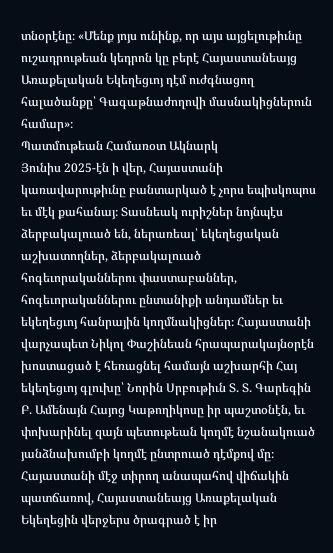տնօրէնը։ «Մենք յոյս ունինք, որ այս այցելութիւնը ուշադրութեան կեդրոն կը բերէ Հայաստանեայց Առաքելական Եկեղեցւոյ դէմ ուժգնացող հալածանքը՝ Գագաթնաժողովի մասնակիցներուն համար»։
Պատմութեան Համառօտ Ակնարկ
Յունիս 2025-էն ի վեր, Հայաստանի կառավարութիւնը բանտարկած է չորս եպիսկոպոս եւ մէկ քահանայ։ Տասնեակ ուրիշներ նոյնպէս ձերբակալուած են, ներառեալ՝ եկեղեցական աշխատողներ, ձերբակալուած հոգեւորականներու փաստաբաններ, հոգեւորականներու ընտանիքի անդամներ եւ եկեղեցւոյ հանրային կողմնակիցներ։ Հայաստանի վարչապետ Նիկոլ Փաշինեան հրապարակայնօրէն խոստացած է հեռացնել համայն աշխարհի Հայ եկեղեցւոյ գլուխը՝ Նորին Սրբութիւն Տ. Տ. Գարեգին Բ. Ամենայն Հայոց Կաթողիկոսը իր պաշտօնէն, եւ փոխարինել զայն պետութեան կողմէ նշանակուած յանձնախումբի կողմէ ընտրուած դէմքով մը։
Հայաստանի մէջ տիրող անապահով վիճակին պատճառով, Հայաստանեայց Առաքելական Եկեղեցին վերջերս ծրագրած է իր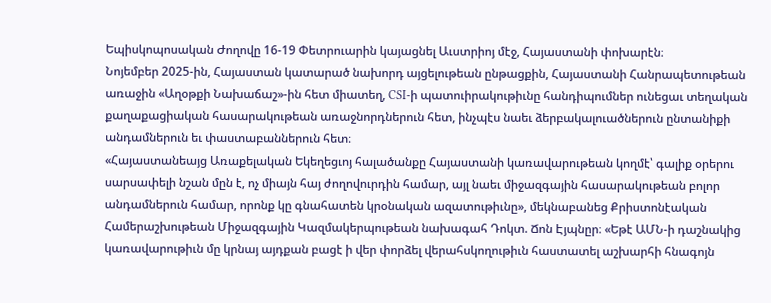Եպիսկոպոսական Ժողովը 16-19 Փետրուարին կայացնել Աւստրիոյ մէջ, Հայաստանի փոխարէն։
Նոյեմբեր 2025-ին, Հայաստան կատարած նախորդ այցելութեան ընթացքին, Հայաստանի Հանրապետութեան առաջին «Աղօթքի Նախաճաշ»-ին հետ միատեղ, CSI-ի պատուիրակութիւնը հանդիպումներ ունեցաւ տեղական քաղաքացիական հասարակութեան առաջնորդներուն հետ, ինչպէս նաեւ ձերբակալուածներուն ընտանիքի անդամներուն եւ փաստաբաններուն հետ։
«Հայաստանեայց Առաքելական Եկեղեցւոյ հալածանքը Հայաստանի կառավարութեան կողմէ՝ գալիք օրերու սարսափելի նշան մըն է, ոչ միայն հայ ժողովուրդին համար, այլ նաեւ միջազգային հասարակութեան բոլոր անդամներուն համար, որոնք կը գնահատեն կրօնական ազատութիւնը», մեկնաբանեց Քրիստոնէական Համերաշխութեան Միջազգային Կազմակերպութեան նախագահ Դոկտ. Ճոն Էյպնըր։ «Եթէ ԱՄՆ-ի դաշնակից կառավարութիւն մը կրնայ այդքան բացէ ի վեր փորձել վերահսկողութիւն հաստատել աշխարհի հնագոյն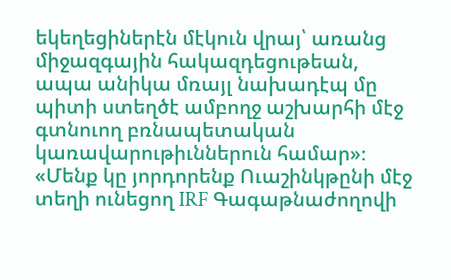եկեղեցիներէն մէկուն վրայ՝ առանց միջազգային հակազդեցութեան, ապա անիկա մռայլ նախադէպ մը պիտի ստեղծէ ամբողջ աշխարհի մէջ գտնուող բռնապետական կառավարութիւններուն համար»։
«Մենք կը յորդորենք Ուաշինկթընի մէջ տեղի ունեցող IRF Գագաթնաժողովի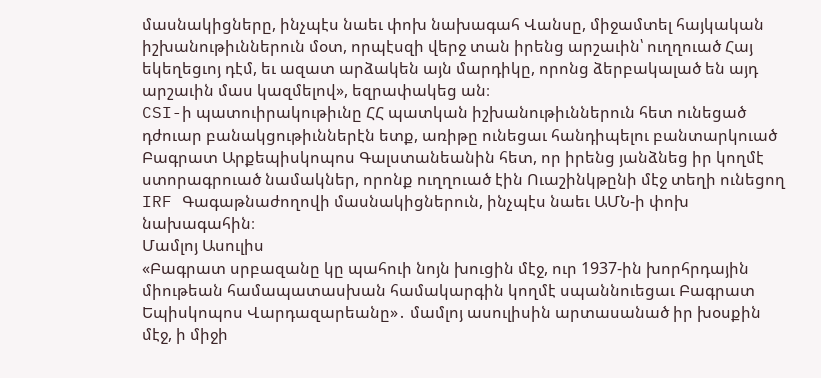մասնակիցները, ինչպէս նաեւ փոխ նախագահ Վանսը, միջամտել հայկական իշխանութիւններուն մօտ, որպէսզի վերջ տան իրենց արշաւին՝ ուղղուած Հայ եկեղեցւոյ դէմ, եւ ազատ արձակեն այն մարդիկը, որոնց ձերբակալած են այդ արշաւին մաս կազմելով», եզրափակեց ան։
CSI-ի պատուիրակութիւնը ՀՀ պատկան իշխանութիւններուն հետ ունեցած դժուար բանակցութիւններէն ետք, առիթը ունեցաւ հանդիպելու բանտարկուած Բագրատ Արքեպիսկոպոս Գալստանեանին հետ, որ իրենց յանձնեց իր կողմէ ստորագրուած նամակներ, որոնք ուղղուած էին Ուաշինկթընի մէջ տեղի ունեցող IRF Գագաթնաժողովի մասնակիցներուն, ինչպէս նաեւ ԱՄՆ-ի փոխ նախագահին։
Մամլոյ Ասուլիս
«Բագրատ սրբազանը կը պահուի նոյն խուցին մէջ, ուր 1937-ին խորհրդային միութեան համապատասխան համակարգին կողմէ սպաննուեցաւ Բագրատ Եպիսկոպոս Վարդազարեանը»․ մամլոյ ասուլիսին արտասանած իր խօսքին մէջ, ի միջի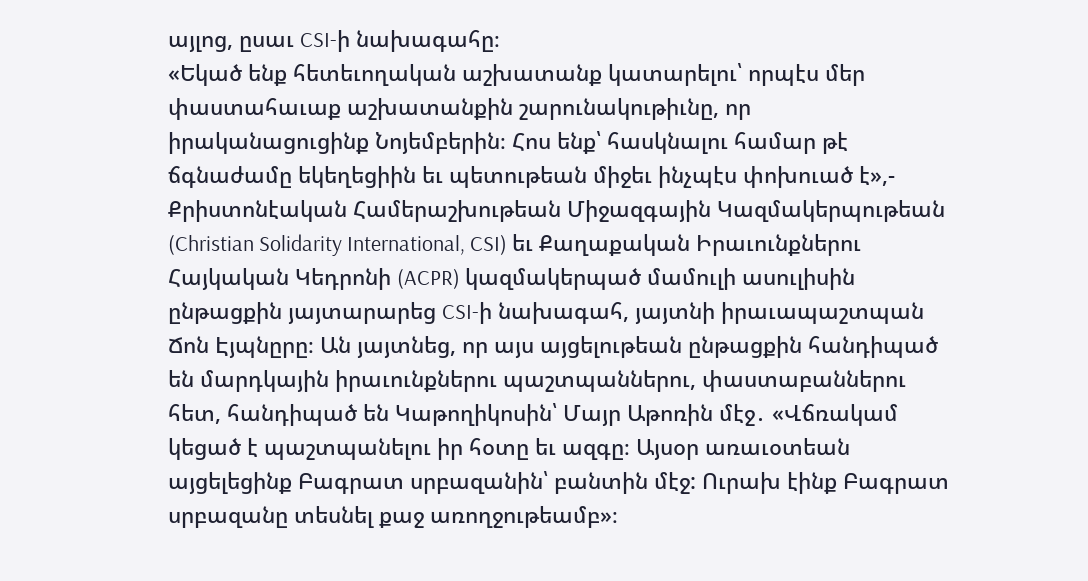այլոց, ըսաւ CSI-ի նախագահը։
«Եկած ենք հետեւողական աշխատանք կատարելու՝ որպէս մեր փաստահաւաք աշխատանքին շարունակութիւնը, որ իրականացուցինք Նոյեմբերին։ Հոս ենք՝ հասկնալու համար թէ ճգնաժամը եկեղեցիին եւ պետութեան միջեւ ինչպէս փոխուած է»,- Քրիստոնէական Համերաշխութեան Միջազգային Կազմակերպութեան (Christian Solidarity International, CSI) եւ Քաղաքական Իրաւունքներու Հայկական Կեդրոնի (ACPR) կազմակերպած մամուլի ասուլիսին ընթացքին յայտարարեց CSI-ի նախագահ, յայտնի իրաւապաշտպան Ճոն Էյպնըրը։ Ան յայտնեց, որ այս այցելութեան ընթացքին հանդիպած են մարդկային իրաւունքներու պաշտպաններու, փաստաբաններու հետ, հանդիպած են Կաթողիկոսին՝ Մայր Աթոռին մէջ․ «Վճռակամ կեցած է պաշտպանելու իր հօտը եւ ազգը։ Այսօր առաւօտեան այցելեցինք Բագրատ սրբազանին՝ բանտին մէջ: Ուրախ էինք Բագրատ սրբազանը տեսնել քաջ առողջութեամբ»։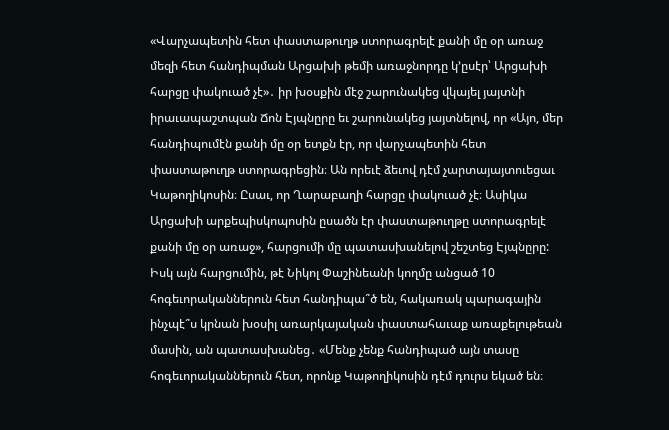«Վարչապետին հետ փաստաթուղթ ստորագրելէ քանի մը օր առաջ մեզի հետ հանդիպման Արցախի թեմի առաջնորդը կ՚ըսէր՝ Արցախի հարցը փակուած չէ»․ իր խօսքին մէջ շարունակեց վկայել յայտնի իրաւապաշտպան Ճոն Էյպնըրը եւ շարունակեց յայտնելով, որ «Այո, մեր հանդիպումէն քանի մը օր ետքն էր, որ վարչապետին հետ փաստաթուղթ ստորագրեցին։ Ան որեւէ ձեւով դէմ չարտայայտուեցաւ Կաթողիկոսին։ Ըսաւ, որ Ղարաբաղի հարցը փակուած չէ։ Ասիկա Արցախի արքեպիսկոպոսին ըսածն էր փաստաթուղթը ստորագրելէ քանի մը օր առաջ», հարցումի մը պատասխանելով շեշտեց Էյպնըրը:
Իսկ այն հարցումին, թէ Նիկոլ Փաշինեանի կողմը անցած 10 հոգեւորականներուն հետ հանդիպա՞ծ են, հակառակ պարագային ինչպէ՞ս կրնան խօսիլ առարկայական փաստահաւաք առաքելութեան մասին, ան պատասխանեց․ «Մենք չենք հանդիպած այն տասը հոգեւորականներուն հետ, որոնք Կաթողիկոսին դէմ դուրս եկած են։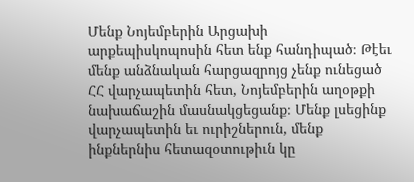Մենք Նոյեմբերին Արցախի արքեպիսկոպոսին հետ ենք հանդիպած։ Թէեւ մենք անձնական հարցազրոյց չենք ունեցած ՀՀ վարչապետին հետ, Նոյեմբերին աղօթքի նախաճաշին մասնակցեցանք։ Մենք լսեցինք վարչապետին եւ ուրիշներուն, մենք ինքներնիս հետազօտութիւն կը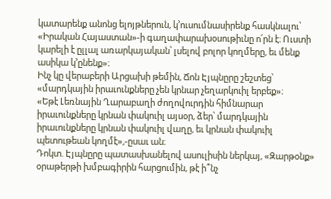կատարենք անոնց ելոյթներուն, կ՚ուսումնասիրենք հասկնալու՝ «Իրական Հայաստան»-ի գաղափարախօսութիւնը ո՛րն է։ Ուստի կարելի է ըլլալ առարկայական՝ լսելով բոլոր կողմերը, եւ մենք ասիկա կ՚ընենք»։
Ինչ կը վերաբերի Արցախի թեմին, Ճոն Էյպնըրը շեշտեց՝ «մարդկային իրաւունքները չեն կրնար չեղարկուիլ երբեք»։
«Եթէ Լեռնային Ղարաբաղի ժողովուրդին հիմնարար իրաւունքները կրնան փակուիլ այսօր, ձեր՝ մարդկային իրաւունքները կրնան փակուիլ վաղը, եւ կրնան փակուիլ պետութեան կողմէ»,-ըսաւ ան։
Դոկտ. Էյպնըրը պատասխանելով ասուլիսին ներկայ, «Զարթօնք» օրաթերթի խմբագիրին հարցումին, թէ ի՞նչ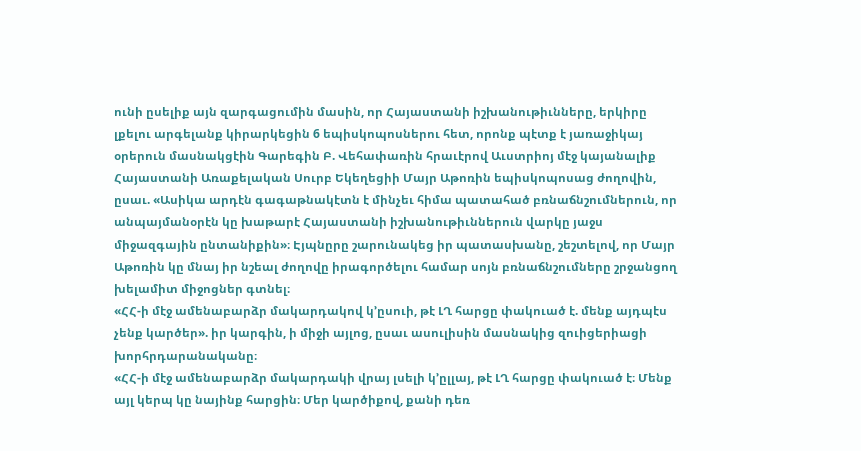ունի ըսելիք այն զարգացումին մասին, որ Հայաստանի իշխանութիւնները, երկիրը լքելու արգելանք կիրարկեցին 6 եպիսկոպոսներու հետ, որոնք պէտք է յառաջիկայ օրերուն մասնակցէին Գարեգին Բ. Վեհափառին հրաւէրով Աւստրիոյ մէջ կայանալիք Հայաստանի Առաքելական Սուրբ Եկեղեցիի Մայր Աթոռին եպիսկոպոսաց ժողովին, ըսաւ. «Ասիկա արդէն գագաթնակէտն է մինչեւ հիմա պատահած բռնաճնշումներուն, որ անպայմանօրէն կը խաթարէ Հայաստանի իշխանութիւններուն վարկը յաջս միջազգային ընտանիքին»։ Էյպնըրը շարունակեց իր պատասխանը, շեշտելով, որ Մայր Աթոռին կը մնայ իր նշեալ ժողովը իրագործելու համար սոյն բռնաճնշումները շրջանցող խելամիտ միջոցներ գտնել։
«ՀՀ-ի մէջ ամենաբարձր մակարդակով կ’ըսուի, թէ ԼՂ հարցը փակուած է. մենք այդպէս չենք կարծեր». իր կարգին, ի միջի այլոց, ըսաւ ասուլիսին մասնակից զուիցերիացի խորհրդարանականը։
«ՀՀ-ի մէջ ամենաբարձր մակարդակի վրայ լսելի կ’ըլլայ, թէ ԼՂ հարցը փակուած է։ Մենք այլ կերպ կը նայինք հարցին։ Մեր կարծիքով, քանի դեռ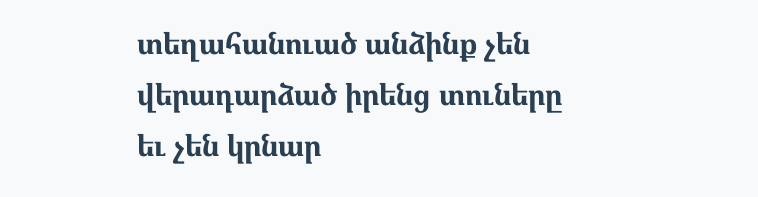տեղահանուած անձինք չեն վերադարձած իրենց տուները եւ չեն կրնար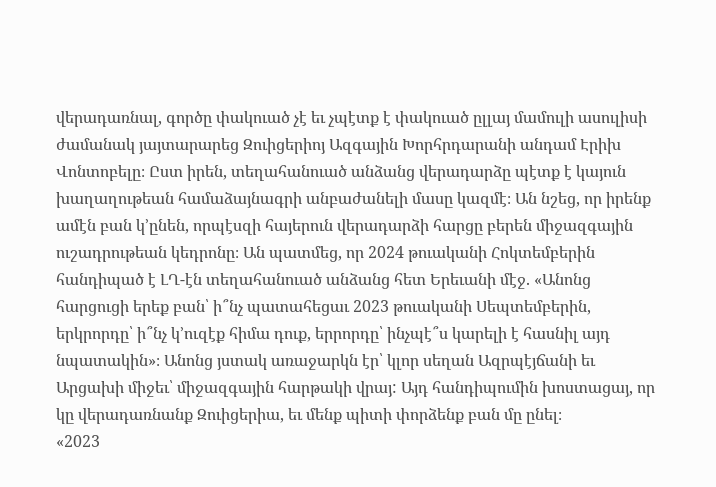վերադառնալ, գործը փակուած չէ եւ չպէտք է փակուած ըլլայ մամուլի ասուլիսի ժամանակ յայտարարեց Զուիցերիոյ Ազգային Խորհրդարանի անդամ Էրիխ Վոնտոբելը։ Ըստ իրեն, տեղահանուած անձանց վերադարձը պէտք է կայուն խաղաղութեան համաձայնագրի անբաժանելի մասը կազմէ։ Ան նշեց, որ իրենք ամէն բան կ’ընեն, որպէսզի հայերուն վերադարձի հարցը բերեն միջազգային ուշադրութեան կեդրոնը։ Ան պատմեց, որ 2024 թուականի Հոկտեմբերին հանդիպած է ԼՂ-էն տեղահանուած անձանց հետ Երեւանի մէջ. «Անոնց հարցուցի երեք բան՝ ի՞նչ պատահեցաւ 2023 թուականի Սեպտեմբերին, երկրորդը՝ ի՞նչ կ’ուզէք հիմա դուք, երրորդը՝ ինչպէ՞ս կարելի է հասնիլ այդ նպատակին»։ Անոնց յստակ առաջարկն էր՝ կլոր սեղան Ազրպէյճանի եւ Արցախի միջեւ՝ միջազգային հարթակի վրայ: Այդ հանդիպումին խոստացայ, որ կը վերադառնանք Զուիցերիա, եւ մենք պիտի փորձենք բան մը ընել։
«2023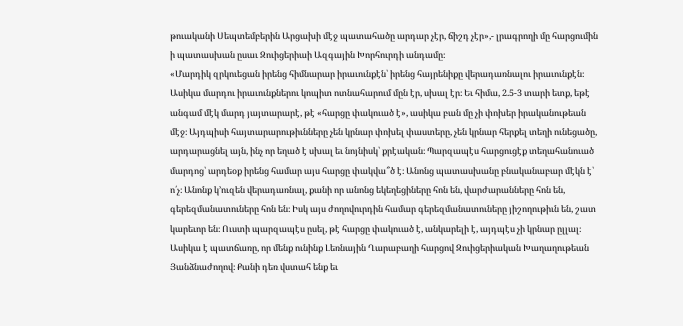թուականի Սեպտեմբերին Արցախի մէջ պատահածը արդար չէր, ճիշդ չէր»,- լրագրողի մը հարցումին ի պատասխան ըսաւ Զուիցերիաի Ազգային Խորհուրդի անդամը։
«Մարդիկ զրկուեցան իրենց հիմնարար իրաւունքէն՝ իրենց հայրենիքը վերադառնալու իրաւունքէն։ Ասիկա մարդու իրաւունքներու կոպիտ ոտնահարում մըն էր, սխալ էր։ Եւ հիմա, 2.5-3 տարի ետք, եթէ անգամ մէկ մարդ յայտարարէ, թէ «հարցը փակուած է», ասիկա բան մը չի փոխեր իրականութեան մէջ։ Այդպիսի հայտարարութիւնները չեն կրնար փոխել փաստերը, չեն կրնար հերքել տեղի ունեցածը, արդարացնել այն, ինչ որ եղած է սխալ եւ նոյնիսկ՝ քրէական։ Պարզապէս հարցուցէք տեղահանուած մարդոց՝ արդեօք իրենց համար այս հարցը փակվա՞ծ է։ Անոնց պատասխանը բնականաբար մէկն է՝ ո՛չ։ Անոնք կ’ուզեն վերադառնալ, քանի որ անոնց եկեղեցիները հոն են, վարժարանները հոն են, գերեզմանատուները հոն են։ Իսկ այս ժողովուրդին համար գերեզմանատուները յիշողութիւն են, շատ կարեւոր են։ Ուստի պարզապէս ըսել, թէ հարցը փակուած է, անկարելի է, այդպէս չի կրնար ըլլալ։
Ասիկա է պատճառը, որ մենք ունինք Լեռնային Ղարաբաղի հարցով Զուիցերիական Խաղաղութեան Յանձնաժողով։ Քանի դեռ վստահ ենք եւ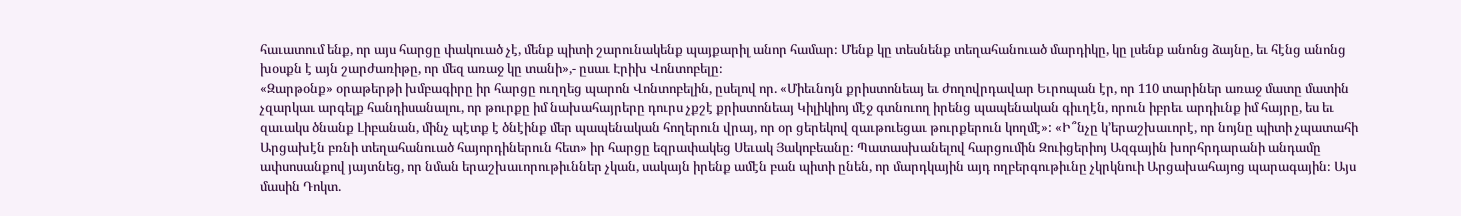հաւատում ենք, որ այս հարցը փակուած չէ, մենք պիտի շարունակենք պայքարիլ անոր համար։ Մենք կը տեսնենք տեղահանուած մարդիկը, կը լսենք անոնց ձայնը, եւ հէնց անոնց խօսքն է այն շարժառիթը, որ մեզ առաջ կը տանի»,- ըսաւ Էրիխ Վոնտոբելը։
«Զարթօնք» օրաթերթի խմբագիրը իր հարցը ուղղեց պարոն Վոնտոբելին, ըսելով որ. «Միեւնոյն քրիստոնեայ եւ ժողովրդավար Եւրոպան էր, որ 110 տարիներ առաջ մատը մատին չզարկաւ արգելք հանդիսանալու, որ թուրքը իմ նախահայրերը դուրս չքշէ քրիստոնեայ Կիլիկիոյ մէջ գտնուող իրենց պապենական գիւղէն, որուն իբրեւ արդիւնք իմ հայրը, ես եւ զաւակս ծնանք Լիբանան, մինչ պէտք է ծնէինք մեր պապենական հողերուն վրայ, որ օր ցերեկով զաւթուեցաւ թուրքերուն կողմէ»: «Ի՞նչը կ’երաշխաւորէ, որ նոյնը պիտի չպատահի Արցախէն բռնի տեղահանուած հայորդիներուն հետ» իր հարցը եզրափակեց Սեւակ Յակոբեանը։ Պատասխանելով հարցումին Զուիցերիոյ Ազգային խորհրդարանի անդամը ափսոսանքով յայտնեց, որ նման երաշխաւորութիւններ չկան, սակայն իրենք ամէն բան պիտի ընեն, որ մարդկային այդ ողբերգութիւնը չկրկնուի Արցախահայոց պարագային։ Այս մասին Դոկտ.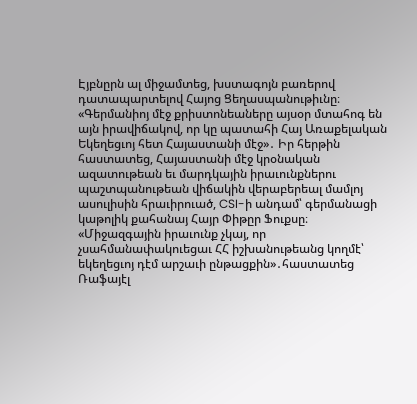Էյբնըրն ալ միջամտեց, խստագոյն բառերով դատապարտելով Հայոց Ցեղասպանութիւնը։
«Գերմանիոյ մէջ քրիստոնեաները այսօր մտահոգ են այն իրավիճակով, որ կը պատահի Հայ Առաքելական Եկեղեցւոյ հետ Հայաստանի մէջ»․ Իր հերթին հաստատեց, Հայաստանի մէջ կրօնական ազատութեան եւ մարդկային իրաւունքներու պաշտպանութեան վիճակին վերաբերեալ մամլոյ ասուլիսին հրաւիրուած, CSI-ի անդամ՝ գերմանացի կաթոլիկ քահանայ Հայր Փիթըր Ֆուքսը։
«Միջազգային իրաւունք չկայ, որ չսահմանափակուեցաւ ՀՀ իշխանութեանց կողմէ՝ եկեղեցւոյ դէմ արշաւի ընթացքին»․հաստատեց Ռաֆայէլ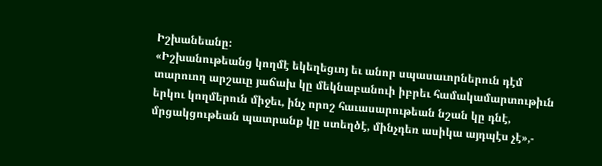Իշխանեանը։
«Իշխանութեանց կողմէ եկեղեցւոյ եւ անոր սպասաւորներուն դէմ տարուող արշաւը յաճախ կը մեկնաբանուի իբրեւ համակամարտութիւն երկու կողմերուն միջեւ, ինչ որոշ հաւասարութեան նշան կը դնէ, մրցակցութեան պատրանք կը ստեղծէ, մինչդեռ ասիկա այդպէս չէ»,-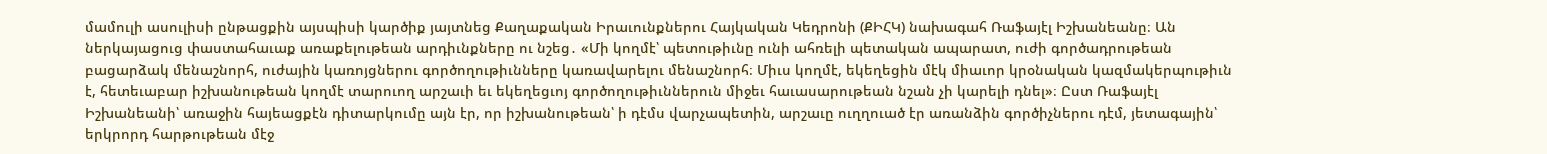մամուլի ասուլիսի ընթացքին այսպիսի կարծիք յայտնեց Քաղաքական Իրաւունքներու Հայկական Կեդրոնի (ՔԻՀԿ) նախագահ Ռաֆայէլ Իշխանեանը։ Ան ներկայացուց փաստահաւաք առաքելութեան արդիւնքները ու նշեց․ «Մի կողմէ՝ պետութիւնը ունի ահռելի պետական ապարատ, ուժի գործադրութեան բացարձակ մենաշնորհ, ուժային կառոյցներու գործողութիւնները կառավարելու մենաշնորհ։ Միւս կողմէ, եկեղեցին մէկ միաւոր կրօնական կազմակերպութիւն է, հետեւաբար իշխանութեան կողմէ տարուող արշաւի եւ եկեղեցւոյ գործողութիւններուն միջեւ հաւասարութեան նշան չի կարելի դնել»։ Ըստ Ռաֆայէլ Իշխանեանի՝ առաջին հայեացքէն դիտարկումը այն էր, որ իշխանութեան՝ ի դէմս վարչապետին, արշաւը ուղղուած էր առանձին գործիչներու դէմ, յետագային՝ երկրորդ հարթութեան մէջ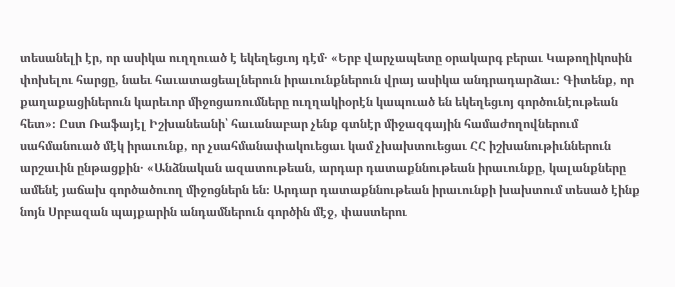տեսանելի էր, որ ասիկա ուղղուած է եկեղեցւոյ դէմ․ «Երբ վարչապետը օրակարգ բերաւ Կաթողիկոսին փոխելու հարցը, նաեւ հաւատացեալներուն իրաւունքներուն վրայ ասիկա անդրադարձաւ։ Գիտենք, որ քաղաքացիներուն կարեւոր միջոցառումները ուղղակիօրէն կապուած են եկեղեցւոյ գործունէութեան հետ»։ Ըստ Ռաֆայէլ Իշխանեանի՝ հաւանաբար չենք գտնէր միջազգային համաժողովներում սահմանուած մէկ իրաւունք, որ չսահմանափակուեցաւ կամ չխախտուեցաւ ՀՀ իշխանութիւններուն արշաւին ընթացքին․ «Անձնական ազատութեան, արդար դատաքննութեան իրաւունքը, կալանքները ամենէ յաճախ գործածուող միջոցներն են։ Արդար դատաքննութեան իրաւունքի խախտում տեսած էինք նոյն Սրբազան պայքարին անդամներուն գործին մէջ, փաստերու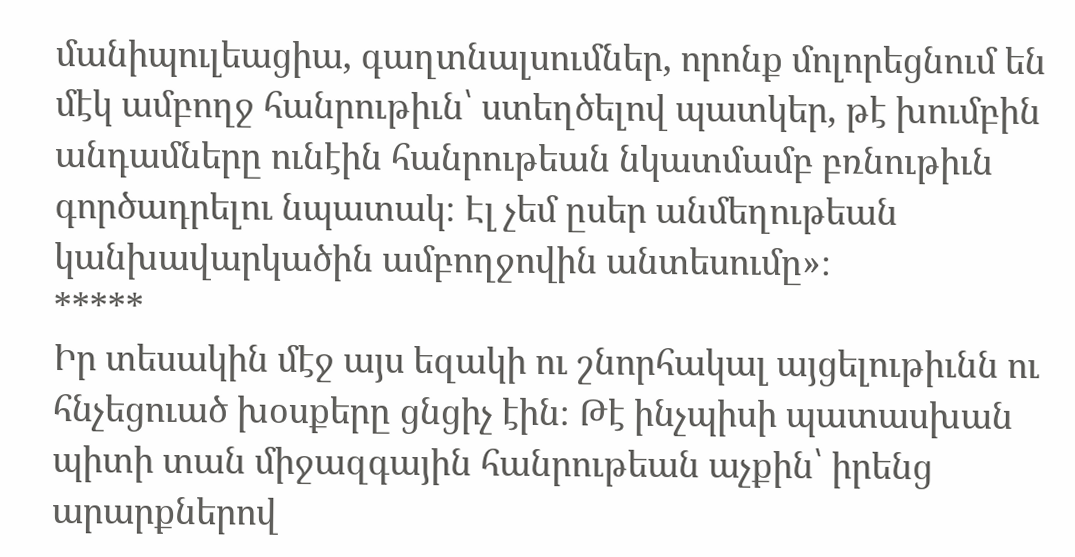մանիպուլեացիա, գաղտնալսումներ, որոնք մոլորեցնում են մէկ ամբողջ հանրութիւն՝ ստեղծելով պատկեր, թէ խումբին անդամները ունէին հանրութեան նկատմամբ բռնութիւն գործադրելու նպատակ։ Էլ չեմ ըսեր անմեղութեան կանխավարկածին ամբողջովին անտեսումը»։
*****
Իր տեսակին մէջ այս եզակի ու շնորհակալ այցելութիւնն ու հնչեցուած խօսքերը ցնցիչ էին։ Թէ ինչպիսի պատասխան պիտի տան միջազգային հանրութեան աչքին՝ իրենց արարքներով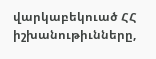վարկաբեկուած ՀՀ իշխանութիւնները,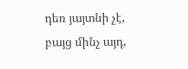դեռ յայտնի չէ, բայց մինչ այդ,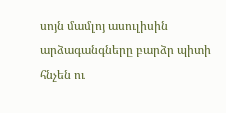սոյն մամլոյ ասուլիսին արձագանգները բարձր պիտի հնչեն ու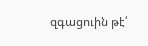զգացուին թէ՛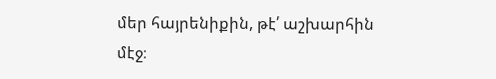մեր հայրենիքին, թէ՛ աշխարհին մէջ։